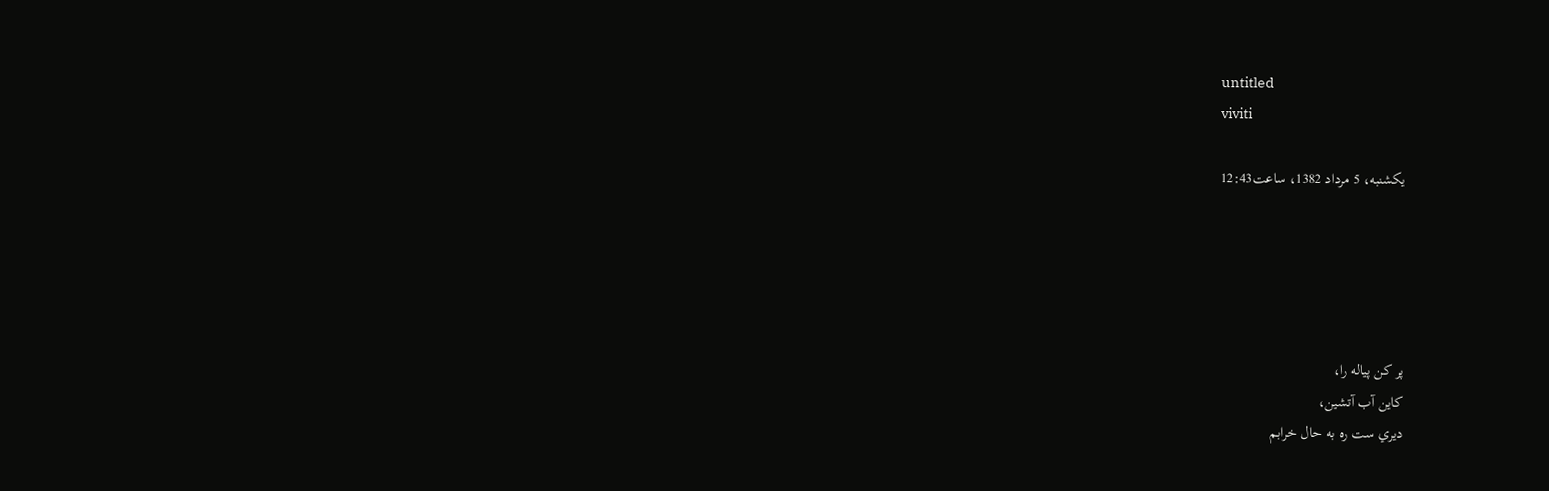untitled
viviti

يكشنبه، 5 مرداد 1382، ساعت12:43





پر كن پياله را،
كاين آب آتشين،
ديري ست ره به حال خرابم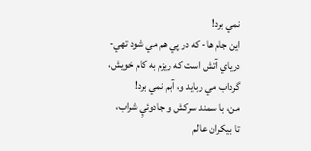نمي برد!
اين جام ها- كه در پي هم مي شود تهي-
درياي آتش است كه ريزم به كام خويش،
گرداب مي ربايد و، آبم نمي برد!
من، با سمند سركش و جادوئيِ شراب،
تا بيكران عالم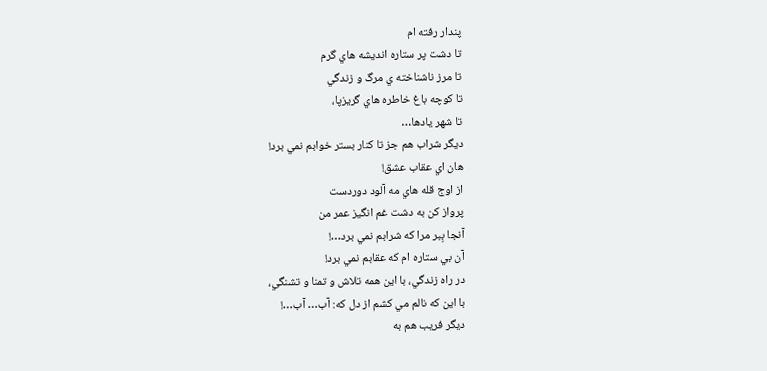پندار رفته ام
تا دشت پر ستاره انديشه هاي گرم
تا مرز ناشناخته ي مرگ و زندگي
تا كوچه باغ خاطره هاي گريزپا،
تا شهر يادها…
ديگر شراب هم جز تا كنار بستر خوابم نمي برد!
هان اي عقاب عشق!
از اوج قله هاي مه آلود دوردست
پرواز كن به دشت غم انگيز عمر من
آنجا بِبر مرا كه شرابم نمي برد…!
آن بي ستاره ام كه عقابم نمي برد!
در راه زندگي، با اين همه تلاش و تمنا و تشنگي،
با اين كه نالم مي كشم از دل كه: آب… آب…!
ديگر فريب هم به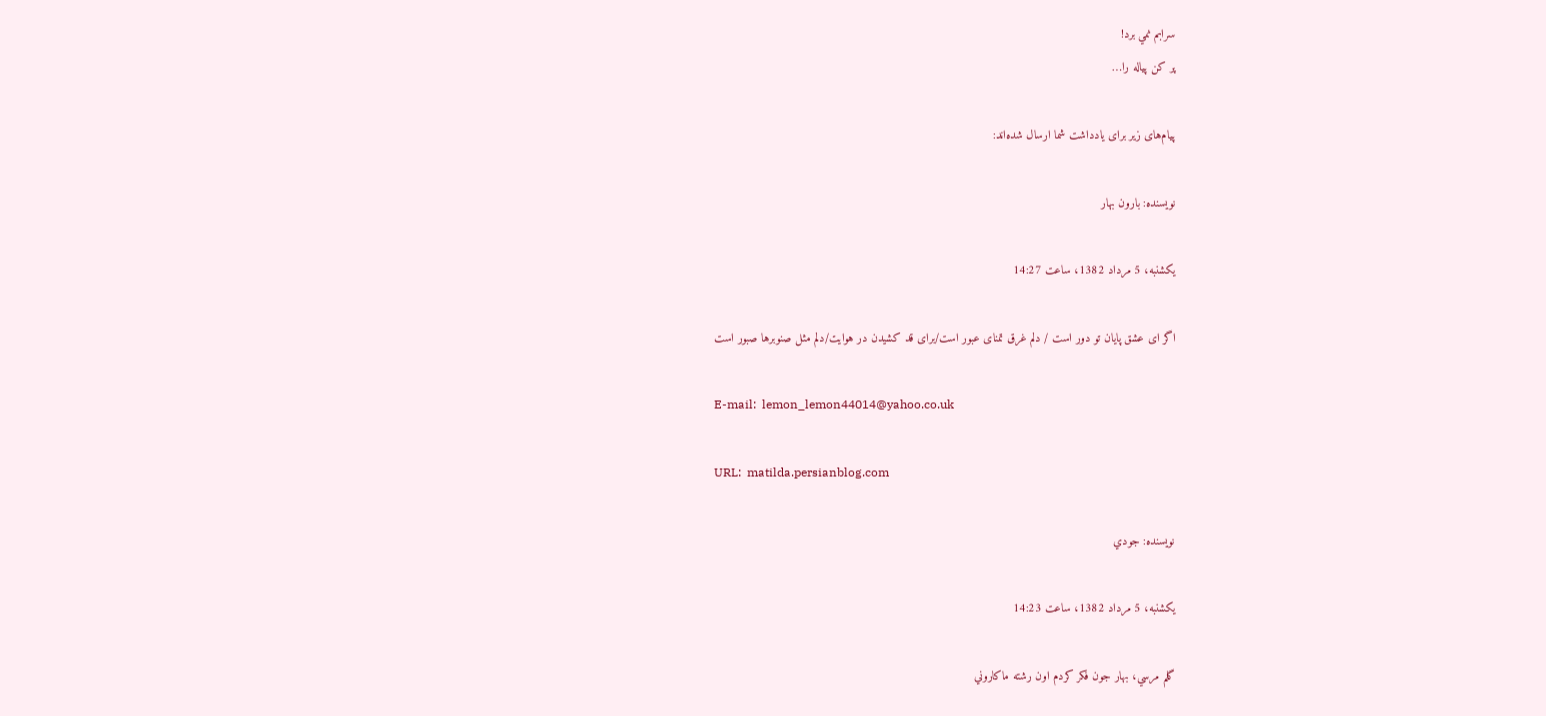سرابم نمي برد!
پر كن پياله را…

پيام‌هاى زير براى يادداشت شما ارسال شده‌اند:

نويسنده: بارون بهار

يكشنبه، 5 مرداد 1382، ساعت 14:27

اگر ای عشق پايان تو دور است / دلم غرق تمنای عبور است/برای قد کشيدن در هوايت/دلم مثل صنوبرها صبور است

E-mail:  lemon_lemon44014@yahoo.co.uk

URL:  matilda.persianblog.com

نويسنده: جودي

يكشنبه، 5 مرداد 1382، ساعت 14:23

گلم مرسي، بهار جون فکر کردم اون رشته ماکاروني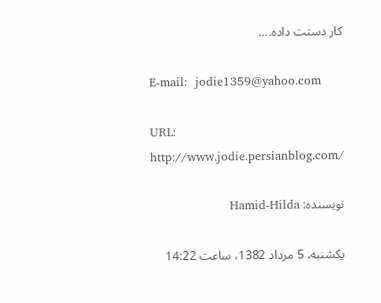کار دستت داده....

E-mail:  jodie1359@yahoo.com

URL:  http://www.jodie.persianblog.com/

نويسنده: Hamid-Hilda

يكشنبه، 5 مرداد 1382، ساعت 14:22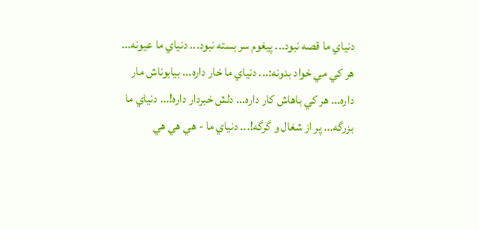دنياي ما قصه نبود... پيغوم سر بسته نبود... دنياي ما عيونه... هر كي مي خواد بدونه:... دنياي ما خار داره... بيابوناش مار داره... هر كي باهاش كار داره... دلش خبردار داره!... دنياي ما بزرگه... پر از شغال و گرگه!... دنياي ما - هي هي هي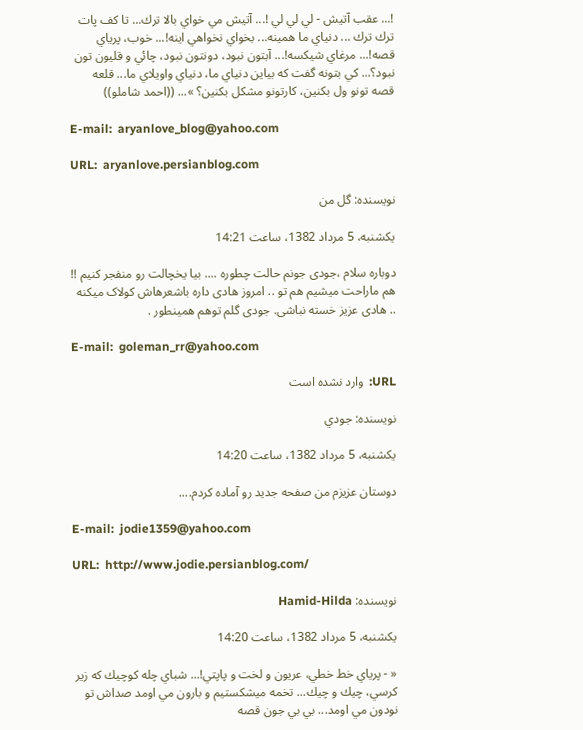!... عقب آتيش - لي لي لي !... آتيش مي خواي بالا ترك... تا كف پات ترك ترك ... دنياي ما همينه... بخواي نخواهي اينه!... خوب، پرياي قصه!... مرغاي شيكسه!... آبتون نبود، دونتون نبود، چائي و قليون تون نبود؟... كي بتونه گفت كه بياين دنياي ما، دنياي واويلاي ما... قلعه قصه تونو ول بكنين، كارتونو مشكل بكنين؟ »... ((احمد شاملو))

E-mail:  aryanlove_blog@yahoo.com

URL:  aryanlove.persianblog.com

نويسنده: گل من

يكشنبه، 5 مرداد 1382، ساعت 14:21

دوباره سلام ،جودی جونم حالت چطوره .... بيا يخچالت رو منفجر کنيم !! هم ماراحت ميشيم هم تو .. امروز هادی داره باشعرهاش کولاک ميکنه .. هادی عزيز خسته نباشی. جودی گلم توهم همينطور .

E-mail:  goleman_rr@yahoo.com

URL:  وارد نشده است

نويسنده: جودي

يكشنبه، 5 مرداد 1382، ساعت 14:20

دوستان عزيزم من صفحه جديد رو آماده کردم....

E-mail:  jodie1359@yahoo.com

URL:  http://www.jodie.persianblog.com/

نويسنده: Hamid-Hilda

يكشنبه، 5 مرداد 1382، ساعت 14:20

« - پرياي خط خطي، عريون و لخت و پاپتي!... شباي چله كوچيك كه زير كرسي، چيك و چيك... تخمه ميشكستيم و بارون مي اومد صداش تو نودون مي اومد... بي بي جون قصه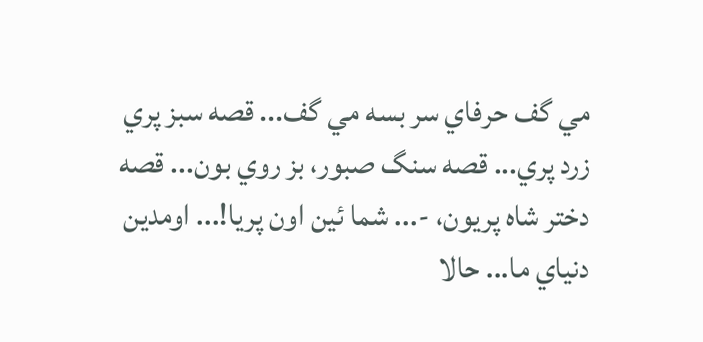مي گف حرفاي سر بسه مي گف... قصه سبز پري زرد پري... قصه سنگ صبور، بز روي بون... قصه دختر شاه پريون، -... شما ئين اون پريا!... اومدين دنياي ما... حالا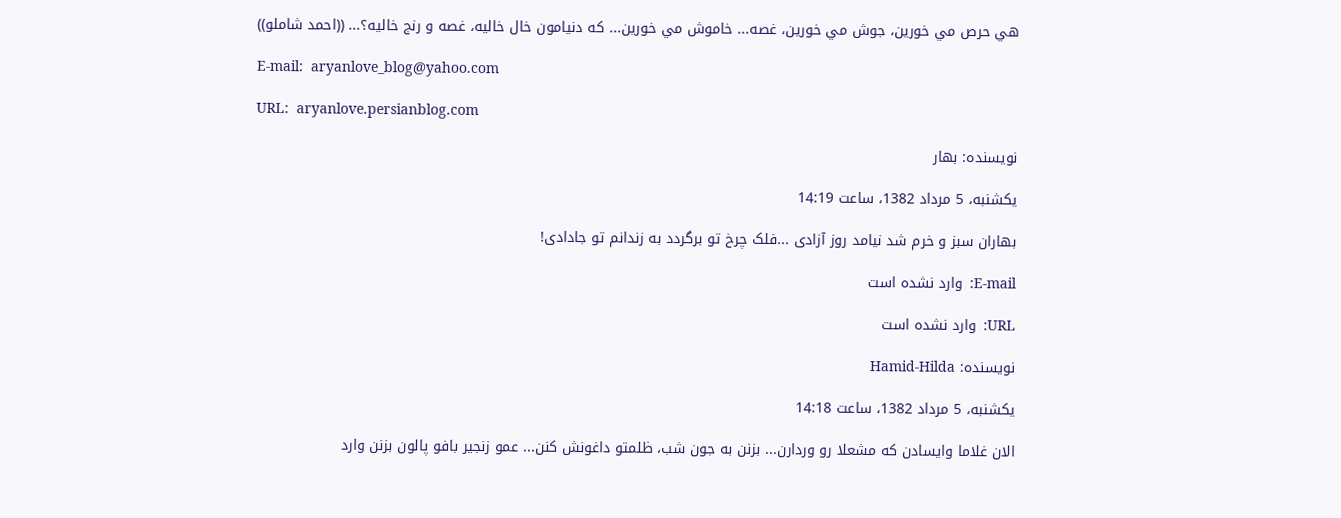هي حرص مي خورين، جوش مي خورين، غصه... خاموش مي خورين... كه دنيامون خال خاليه، غصه و رنج خاليه؟... ((احمد شاملو))

E-mail:  aryanlove_blog@yahoo.com

URL:  aryanlove.persianblog.com

نويسنده: بهار

يكشنبه، 5 مرداد 1382، ساعت 14:19

بهاران سبز و خرم شد نيامد روز آزادی ...فلک چرخ تو برگردد به زندانم تو جادادی!

E-mail:  وارد نشده است

URL:  وارد نشده است

نويسنده: Hamid-Hilda

يكشنبه، 5 مرداد 1382، ساعت 14:18

الان غلاما وايسادن كه مشعلا رو وردارن... بزنن به جون شب، ظلمتو داغونش كنن... عمو زنجير بافو پالون بزنن وارد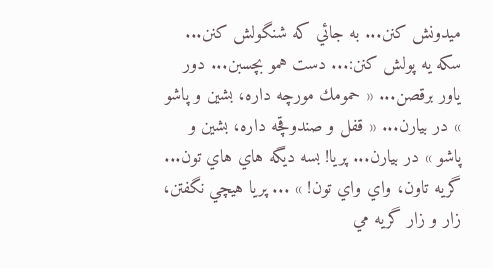ميدونش كنن... به جائي كه شنگولش كنن... سكه يه پولش كنن:... دست همو بچسبن... دور ياور برقصن... « حمومك مورچه داره، بشين و پاشو » در بيارن... « قفل و صندوقچه داره، بشين و پاشو » در بيارن... پريا! بسه ديگه هاي هاي تون... گريه تاون، واي واي تون! » ... پريا هيچي نگفتن، زار و زار گريه مي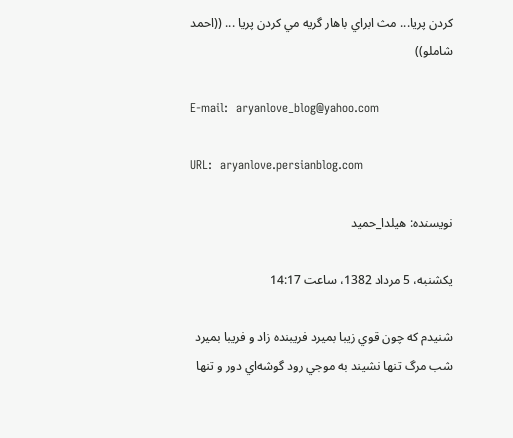كردن پريا... مث ابراي باهار گريه مي كردن پريا ... ((احمد شاملو))

E-mail:  aryanlove_blog@yahoo.com

URL:  aryanlove.persianblog.com

نويسنده: هيلدا_حميد

يكشنبه، 5 مرداد 1382، ساعت 14:17

شنيدم كه چون قوي زيبا بميرد فريبنده زاد و فريبا بميرد شب مرگ تنها نشيند به موجي رود گوشه‌اي دور و تنها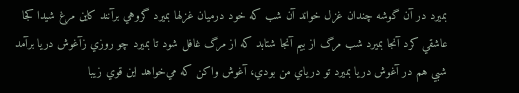بميرد در آن گوشه چندان غزل خواند آن شب كه خود درميان غزلها بميرد گروهي برآنند كاين مرغ شيدا كجا عاشقي كرد آنجا بميرد شب مرگ از بيم آنجا شتابد كه از مرگ غافل شود تا بميرد چو روزي زآغوش دريا برآمد شبي هم در آغوش دريا بميرد تو درياي من بودي، آغوش واكن كه مي‌خواهد اين قوي زيبا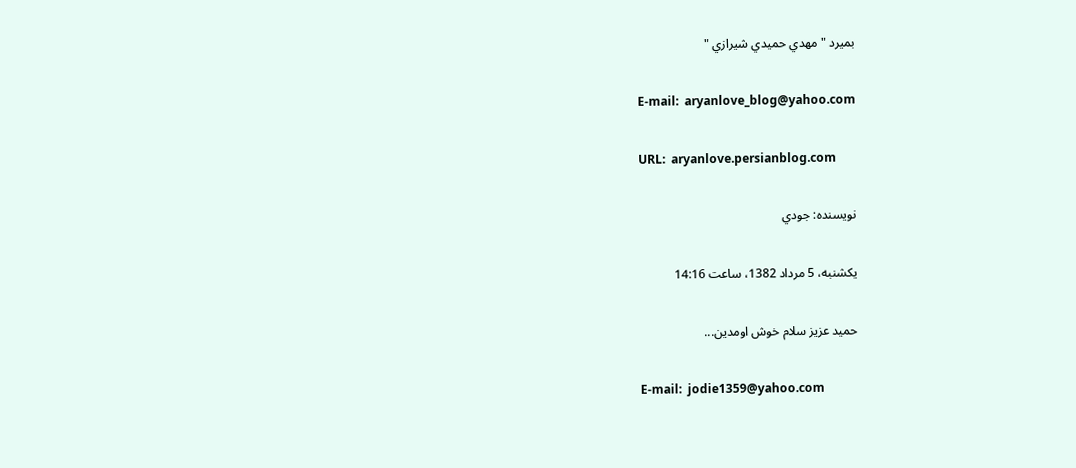بميرد " مهدي حميدي شيرازي "

E-mail:  aryanlove_blog@yahoo.com

URL:  aryanlove.persianblog.com

نويسنده: جودي

يكشنبه، 5 مرداد 1382، ساعت 14:16

حميد عزيز سلام خوش اومدين...

E-mail:  jodie1359@yahoo.com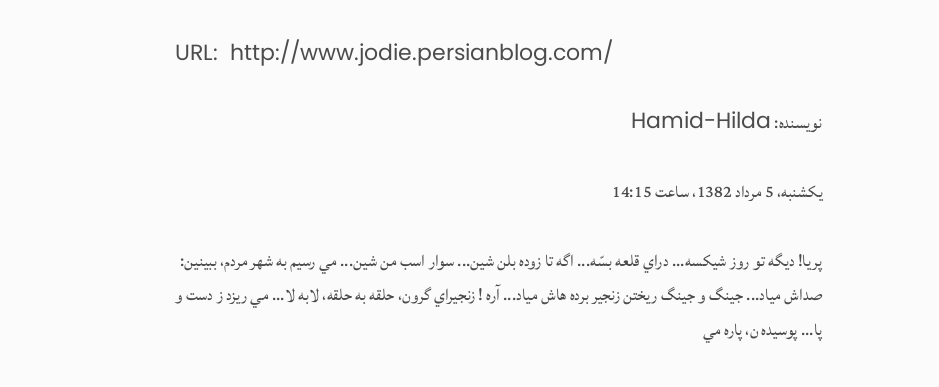URL:  http://www.jodie.persianblog.com/

نويسنده: Hamid-Hilda

يكشنبه، 5 مرداد 1382، ساعت 14:15

پريا! ديگه تو روز شيكسه... دراي قلعه بسّه... اگه تا زوده بلن شين... سوار اسب من شين... مي رسيم به شهر مردم، ببينين: صداش مياد... جينگ و جينگ ريختن زنجير برده هاش مياد... آره ! زنجيراي گرون، حلقه به حلقه، لابه لا... مي ريزد ز دست و پا... پوسيده ن، پاره مي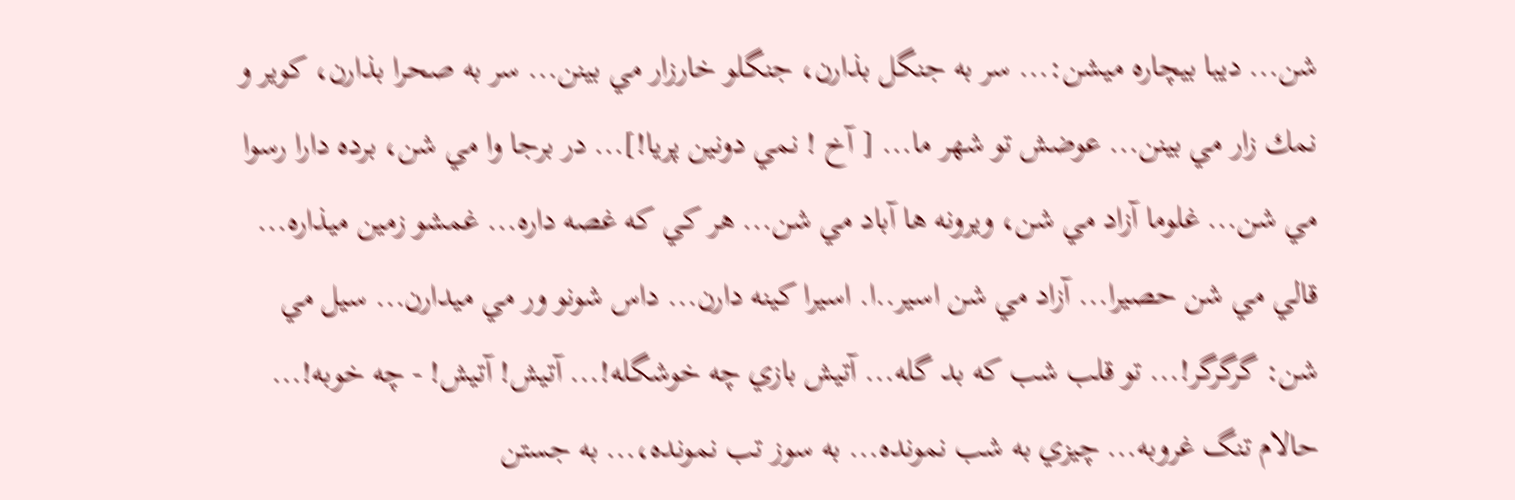شن... ديبا بيچاره ميشن:... سر به جنگل بذارن، جنگلو خارزار مي بينن... سر به صحرا بذارن، كوير و نمك زار مي بينن... عوضش تو شهر ما... [ آخ ! نمي دونين پريا!]... در برجا وا مي شن، برده دارا رسوا مي شن... غلوما آزاد مي شن، ويرونه ها آباد مي شن... هر كي كه غصه داره... غمشو زمين ميذاره... قالي مي شن حصيرا... آزاد مي شن اسير..ا. اسيرا كينه دارن... داس شونو ور مي ميدارن... سيل مي شن: گرگرگر!... تو قلب شب كه بد گله... آتيش بازي چه خوشگله!... آتيش! آتيش! - چه خوبه!... حالام تنگ غروبه... چيزي به شب نمونده... به سوز تب نمونده،... به جستن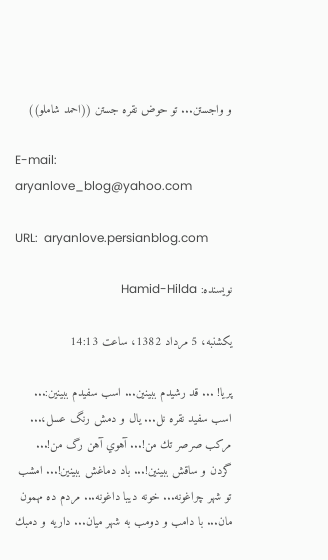و واجستن... تو حوض نقره جستن ((احمد شاملو))

E-mail:  aryanlove_blog@yahoo.com

URL:  aryanlove.persianblog.com

نويسنده: Hamid-Hilda

يكشنبه، 5 مرداد 1382، ساعت 14:13

پريا! ... قد رشيدم ببينين... اسب سفيدم ببينين:... اسب سفيد نقره نل... يال و دمش رنگ عسل،... مركب صرصر تك من!... آهوي آهن رگ من!... گردن و ساقش ببينين!... باد دماغش ببينين!... امشب تو شهر چراغونه... خونه ديبا داغونه... مردم ده مهمون مان... با دامب و دومب به شهر ميان... داريه و دمبك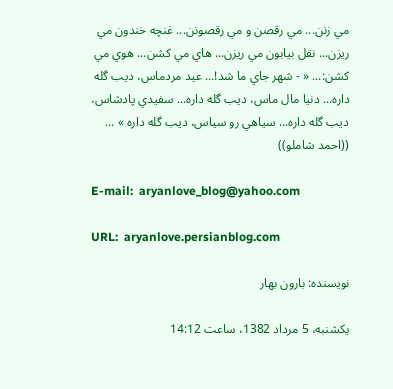مي زنن... مي رقصن و مي رقصونن... غنچه خندون مي ريزن... نقل بيابون مي ريزن... هاي مي كشن... هوي مي كشن:... « - شهر جاي ما شد!... عيد مردماس، ديب گله داره... دنيا مال ماس، ديب گله داره... سفيدي پادشاس، ديب گله داره... سياهي رو سياس، ديب گله داره » ... ((احمد شاملو))

E-mail:  aryanlove_blog@yahoo.com

URL:  aryanlove.persianblog.com

نويسنده: بارون بهار

يكشنبه، 5 مرداد 1382، ساعت 14:12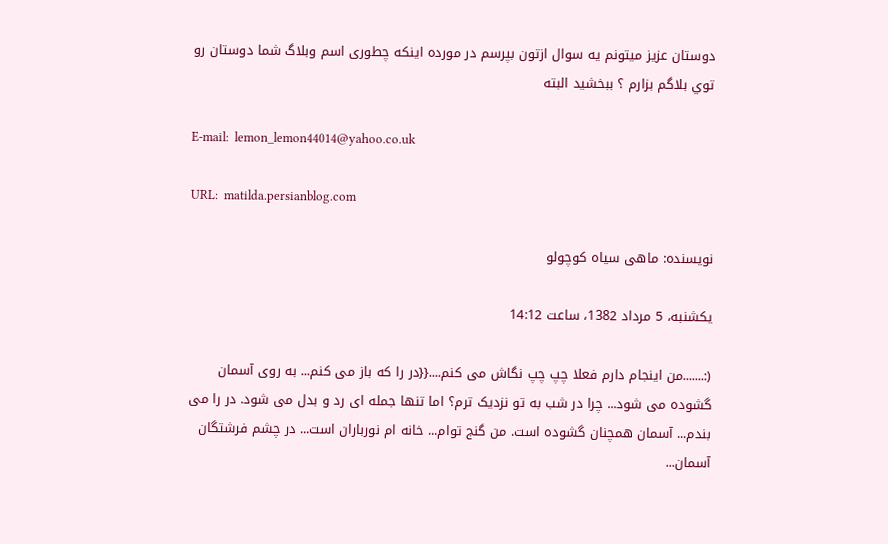دوستان عزيز ميتونم يه سوال ازتون بپرسم در مورده اينکه چطوری اسم وبلاگ شما دوستان رو توي بلاگم بزارم ؟ ببخشيد البته

E-mail:  lemon_lemon44014@yahoo.co.uk

URL:  matilda.persianblog.com

نويسنده: ماهی سياه کوچولو

يكشنبه، 5 مرداد 1382، ساعت 14:12

(:.......من اينجام دارم فعلا چپ چپ نگاش می کنم....{{در را که باز می کنم... به روی آسمان گشوده می شود... چرا در شب به تو نزديک ترم؟ اما تنها جمله ای رد و بدل می شود. در را می بندم... آسمان همچنان گشوده است. من گنج توام... خانه ام نورباران است... در چشم فرشتگان آسمان...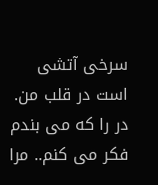سرخی آتشی است در قلب من. در را که می بندم فکر می کنم.. مرا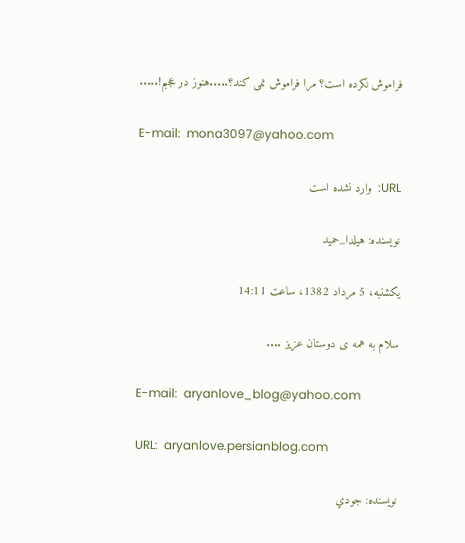فراموش نکرده است؟ مرا فراموش نمی کند؟.....هنوز در عجبم!.....

E-mail:  mona3097@yahoo.com

URL:  وارد نشده است

نويسنده: هيلدا_حميد

يكشنبه، 5 مرداد 1382، ساعت 14:11

سلام به همه ی دوستان عزيز ....

E-mail:  aryanlove_blog@yahoo.com

URL:  aryanlove.persianblog.com

نويسنده: جودي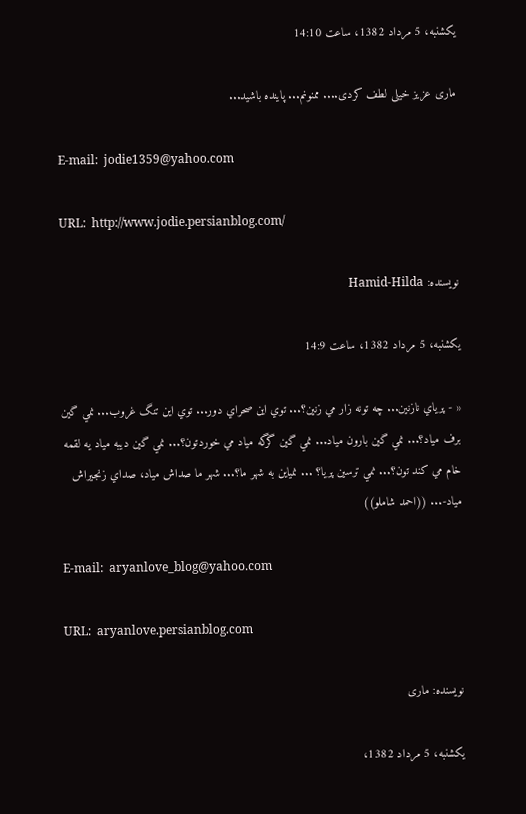يكشنبه، 5 مرداد 1382، ساعت 14:10

ماری عزيز خيلی لطف کردی.... ممنونم... پاينده باشيد...

E-mail:  jodie1359@yahoo.com

URL:  http://www.jodie.persianblog.com/

نويسنده: Hamid-Hilda

يكشنبه، 5 مرداد 1382، ساعت 14:9

« - پرياي نازنين... چه تونه زار مي زنين؟... توي اين صحراي دور... توي اين تنگ غروب... نمي گين برف مياد؟... نمي گين بارون مياد... نمي گين گرگه مياد مي خوردتون؟... نمي گين ديبه مياد يه لقمه خام مي كند تون؟... نمي ترسين پريا؟ ... نمياين به شهر ما؟... شهر ما صداش مياد، صداي زنجيراش مياد-... ((احمد شاملو))

E-mail:  aryanlove_blog@yahoo.com

URL:  aryanlove.persianblog.com

نويسنده: ماری

يكشنبه، 5 مرداد 1382،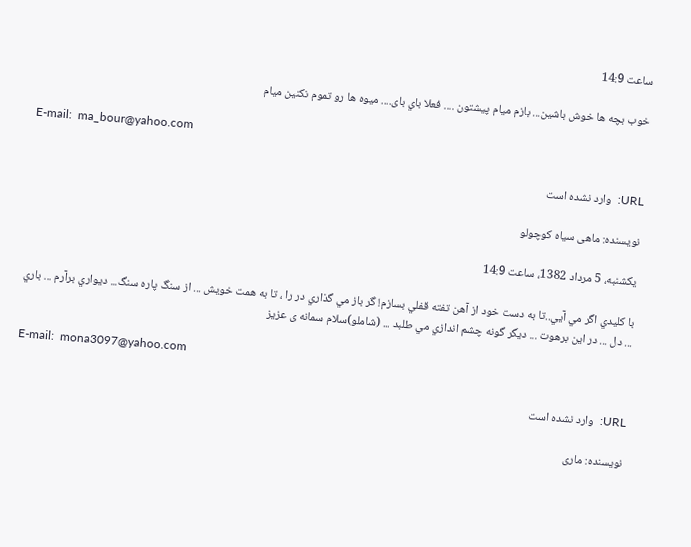ساعت 14:9

خوب بچه ها خوش باشين... بازم ميام پيشتون .... فعلا باي بای.... ميوه ها رو تموم نکنين ميام

E-mail:  ma_bour@yahoo.com

URL:  وارد نشده است

نويسنده: ماهی سياه کوچولو

يكشنبه، 5 مرداد 1382، ساعت 14:9

با كليدي اگر مي آيي..تا به دست خود از آهن تفته قفلي بسازم! گر باز مي گذاري در را ، تا به همت خويش ... از سنگ پاره سنگ... ديواري برآرم ... باري ... دل ... در اين برهوت ... ديگر گونه چشم اندازي مي طلبد ... (شاملو)سلام سمانه ی عزيز

E-mail:  mona3097@yahoo.com

URL:  وارد نشده است

نويسنده: ماری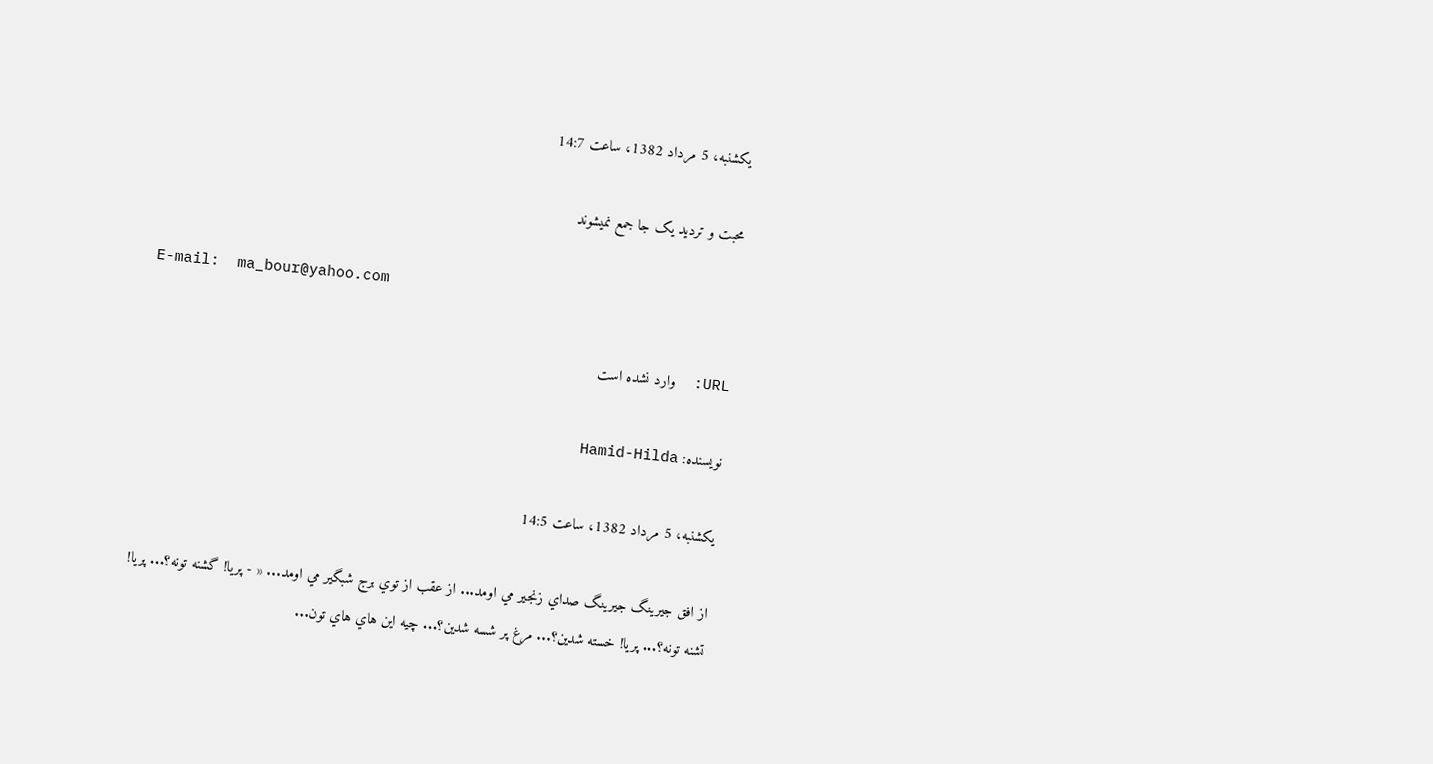يكشنبه، 5 مرداد 1382، ساعت 14:7

محبت و ترديد يک جا جمع نميشوند

E-mail:  ma_bour@yahoo.com

URL:  وارد نشده است

نويسنده: Hamid-Hilda

يكشنبه، 5 مرداد 1382، ساعت 14:5

از افق جيرينگ جيرينگ صداي زنجير مي اومد... از عقب از توي برج شبگير مي اومد... « - پريا! گشنه تونه؟... پريا! تشنه تونه؟... پريا! خسته شدين؟... مرغ پر شسه شدين؟... چيه اين هاي هاي تون...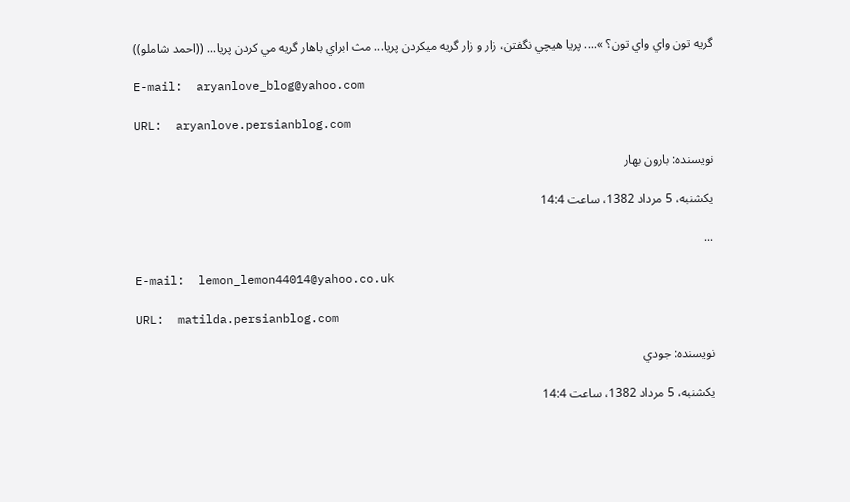گريه تون واي واي تون؟ ».... پريا هيچي نگفتن، زار و زار گريه ميكردن پريا... مث ابراي باهار گريه مي كردن پريا... ((احمد شاملو))

E-mail:  aryanlove_blog@yahoo.com

URL:  aryanlove.persianblog.com

نويسنده: بارون بهار

يكشنبه، 5 مرداد 1382، ساعت 14:4

...

E-mail:  lemon_lemon44014@yahoo.co.uk

URL:  matilda.persianblog.com

نويسنده: جودي

يكشنبه، 5 مرداد 1382، ساعت 14:4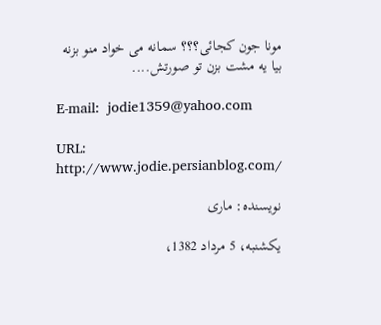مونا جون کجائی؟؟؟ سمانه می خواد منو بزنه بيا يه مشت بزن تو صورتش....

E-mail:  jodie1359@yahoo.com

URL:  http://www.jodie.persianblog.com/

نويسنده: ماری

يكشنبه، 5 مرداد 1382،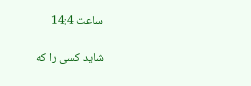ساعت 14:4

شايد کسی را که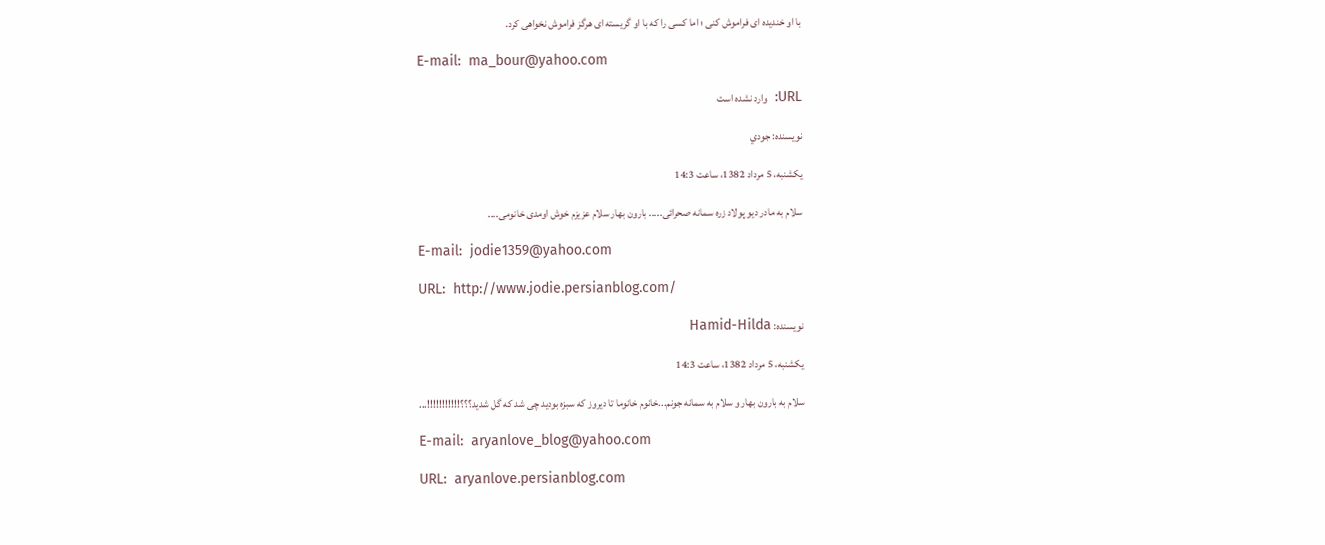با او خنديده ای فراموش کنی ؛ اما کسی را که با او گريسته ای هرگز فراموش نخواهی کرد.

E-mail:  ma_bour@yahoo.com

URL:  وارد نشده است

نويسنده: جودي

يكشنبه، 5 مرداد 1382، ساعت 14:3

سلام به مادر ديو پولاد زره سمانه صحرائی..... بارون بهار سلام عزيزم خوش اومدی خانومی....

E-mail:  jodie1359@yahoo.com

URL:  http://www.jodie.persianblog.com/

نويسنده: Hamid-Hilda

يكشنبه، 5 مرداد 1382، ساعت 14:3

سلام به بارون بهار و سلام به سمانه جونم...خانوم خانوما تا ديروز که سبزه بوديد چی شد که گل شديد؟؟؟!!!!!!!!!!!...

E-mail:  aryanlove_blog@yahoo.com

URL:  aryanlove.persianblog.com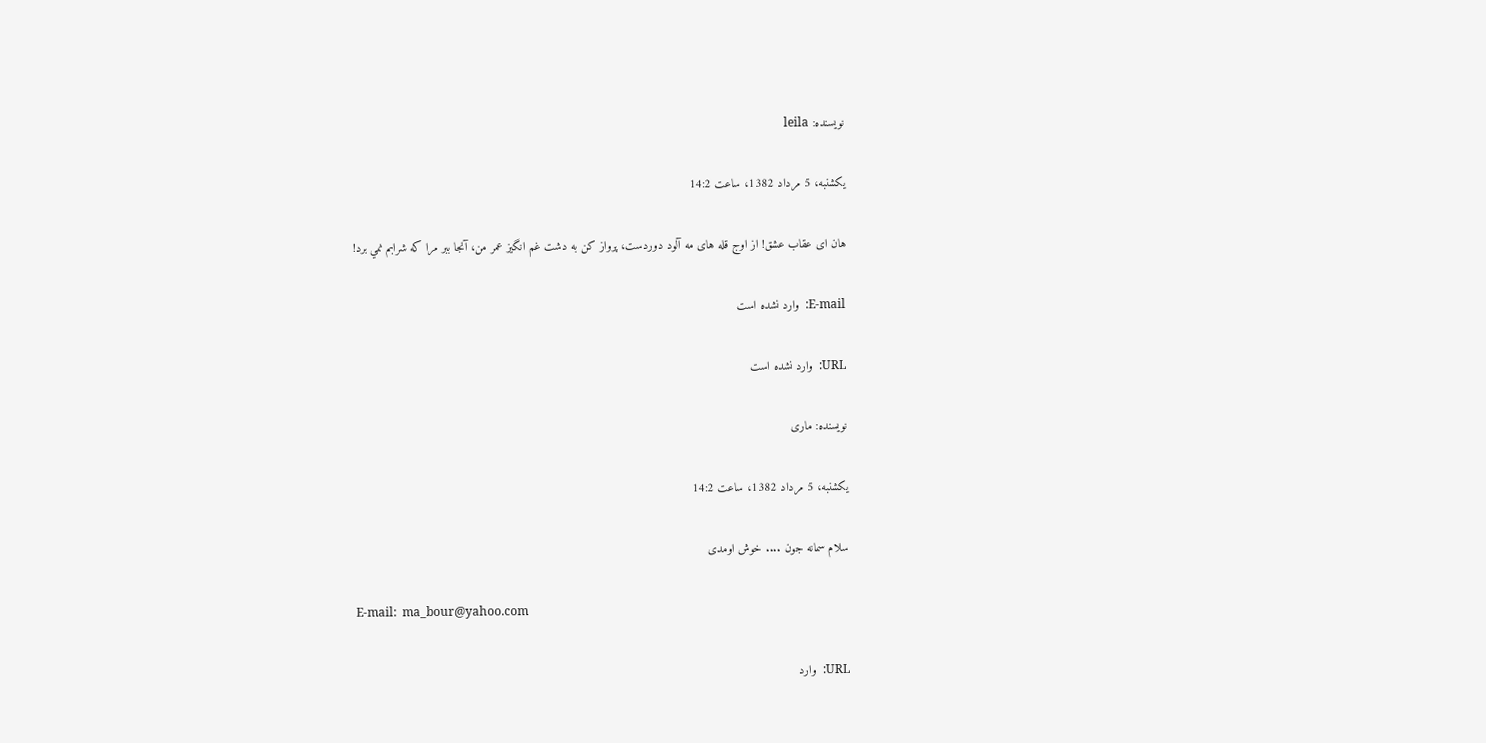نويسنده: leila

يكشنبه، 5 مرداد 1382، ساعت 14:2

هان ای عقاب عشق! از اوج قله های مه آلود دوردست، پرواز کن به دشت غم انگيز عمر من، آنجا ببر مرا که شرابم نمي برد!

E-mail:  وارد نشده است

URL:  وارد نشده است

نويسنده: ماری

يكشنبه، 5 مرداد 1382، ساعت 14:2

سلام سمانه جون .... خوش اومدی

E-mail:  ma_bour@yahoo.com

URL:  وارد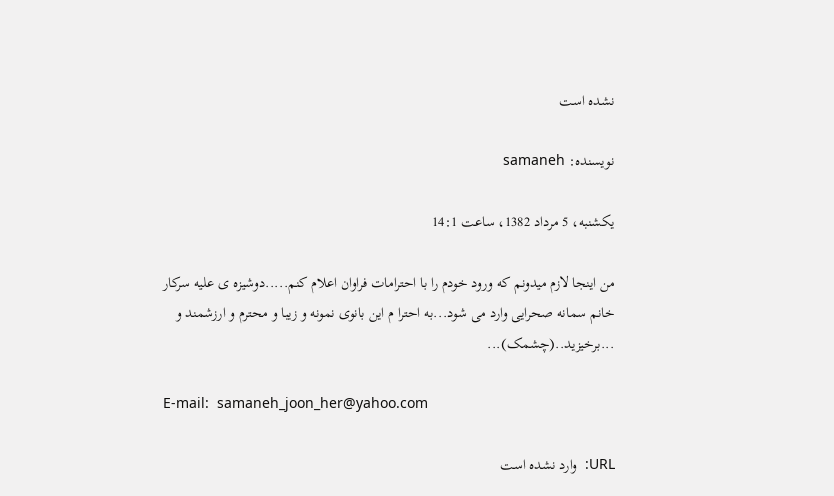نشده است

نويسنده: samaneh

يكشنبه، 5 مرداد 1382، ساعت 14:1

من اينجا لازم ميدونم که ورود خودم را با احترامات فراوان اعلام کنم.....دوشيزه ی عليه سرکار خانم سمانه صحرايی وارد می شود...به احترا م این بانوی نمونه و زیبا و محترم و ارزشمند و ...برخيزيد..(چشمک)...

E-mail:  samaneh_joon_her@yahoo.com

URL:  وارد نشده است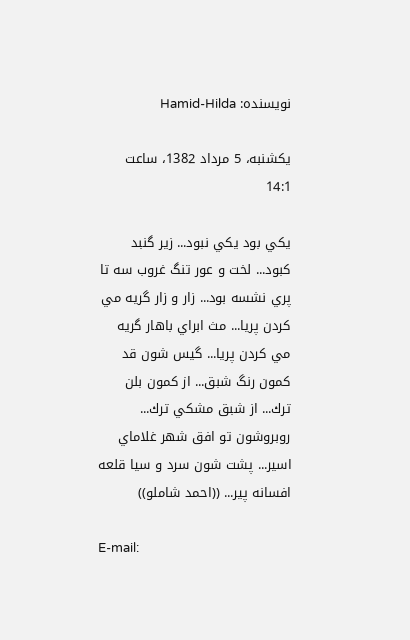نويسنده: Hamid-Hilda

يكشنبه، 5 مرداد 1382، ساعت 14:1

يكي بود يكي نبود... زير گنبد كبود... لخت و عور تنگ غروب سه تا پري نشسه بود... زار و زار گريه مي كردن پريا... مث ابراي باهار گريه مي كردن پريا... گيس شون قد كمون رنگ شبق... از كمون بلن ترك... از شبق مشكي ترك... روبروشون تو افق شهر غلاماي اسير... پشت شون سرد و سيا قلعه افسانه پير... ((احمد شاملو))

E-mail: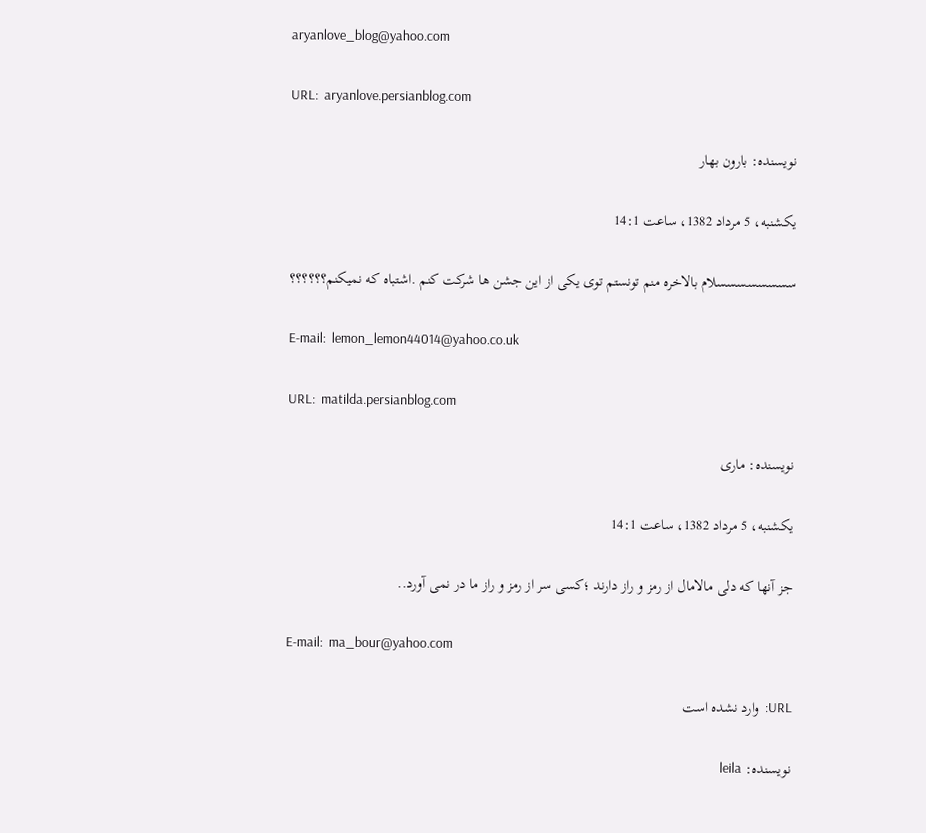aryanlove_blog@yahoo.com

URL:  aryanlove.persianblog.com

نويسنده: بارون بهار

يكشنبه، 5 مرداد 1382، ساعت 14:1

سسسسسسسسلام بالاخره منم تونستم توی يکی از اين جشن ها شرکت کنم .اشتباه که نميکنم؟؟؟؟؟؟

E-mail:  lemon_lemon44014@yahoo.co.uk

URL:  matilda.persianblog.com

نويسنده: ماری

يكشنبه، 5 مرداد 1382، ساعت 14:1

جز آنها که دلی مالامال از رمز و راز دارند ؛کسی سر از رمز و راز ما در نمی آورد..

E-mail:  ma_bour@yahoo.com

URL:  وارد نشده است

نويسنده: leila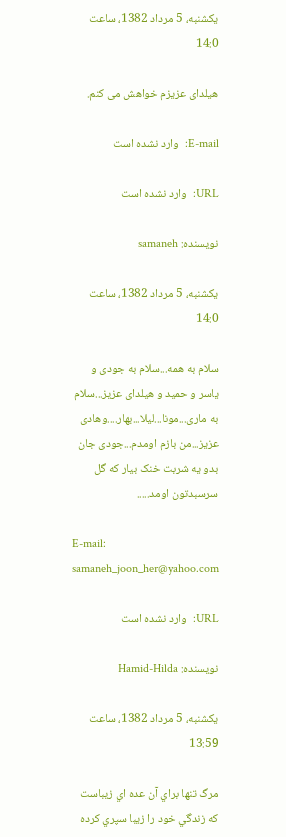يكشنبه، 5 مرداد 1382، ساعت 14:0

هيلدای عزيزم خواهش می کنم.

E-mail:  وارد نشده است

URL:  وارد نشده است

نويسنده: samaneh

يكشنبه، 5 مرداد 1382، ساعت 14:0

سلام به همه...سلام به جودی و ياسر و حميد و هيلدای عزيز...سلام به ماری...مونا...ليلا...بهار....وهادی عزيز...من بازم اومدم...جودی جان بدو يه شربت خنک بيار که گل سرسبدتون اومد.....

E-mail:  samaneh_joon_her@yahoo.com

URL:  وارد نشده است

نويسنده: Hamid-Hilda

يكشنبه، 5 مرداد 1382، ساعت 13:59

مرگ تنها براي آن عده اي زيباست كه زندگي خود را زيبا سپري كرده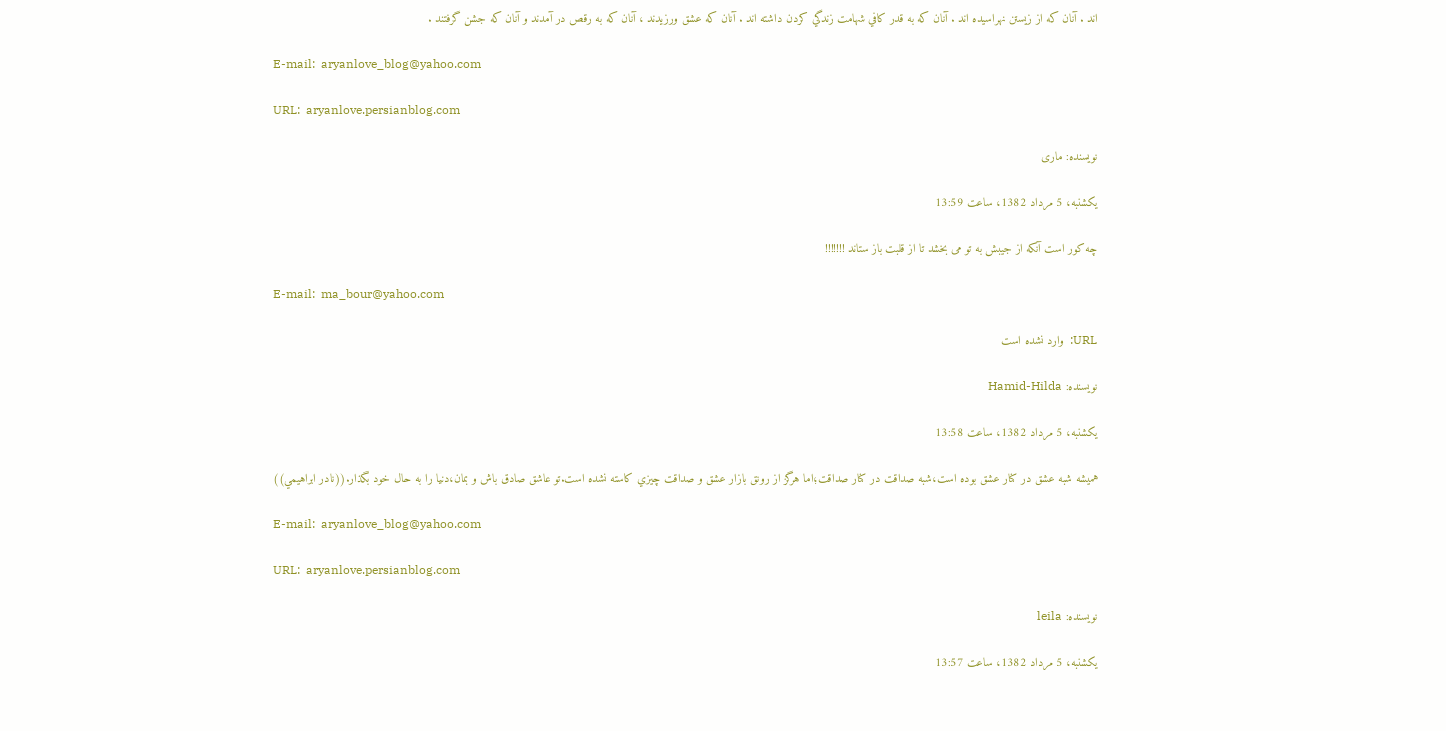اند . آنان كه از زيستن نهراسيده اند . آنان كه به قدر كافي شهامت زندگي كردن داشته اند . آنان كه عشق ورزيدند ، آنان كه به رقص در آمدند و آنان كه جشن گرفتند .

E-mail:  aryanlove_blog@yahoo.com

URL:  aryanlove.persianblog.com

نويسنده: ماری

يكشنبه، 5 مرداد 1382، ساعت 13:59

چه کور است آنکه از جيبش به تو می بخشد تا از قلبت باز ستاند !!!!!!!

E-mail:  ma_bour@yahoo.com

URL:  وارد نشده است

نويسنده: Hamid-Hilda

يكشنبه، 5 مرداد 1382، ساعت 13:58

هميشه شبه عشق در كنار عشق بوده است،شبه صداقت در كنار صداقت؛اما هرگز از رونق بازار عشق و صداقت چيزي كاسته نشده است.تو عاشق صادق باش و بمان،دنيا را به حال خود بگذار.((نادر ابراهيمي))

E-mail:  aryanlove_blog@yahoo.com

URL:  aryanlove.persianblog.com

نويسنده: leila

يكشنبه، 5 مرداد 1382، ساعت 13:57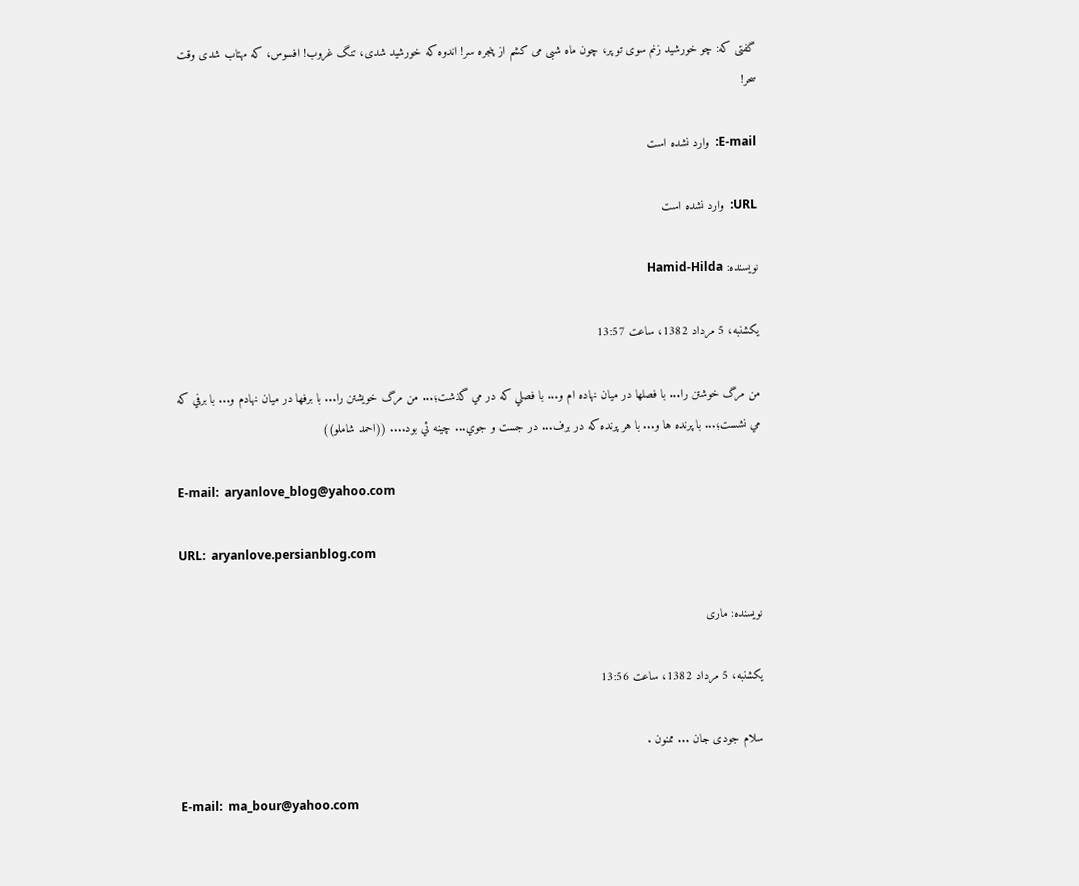گفتی که: چو خورشيد زنم سوی تو پر، چون ماه شبی می کشم از پنجره سر! اندوه که خورشيد شدی، تنگ غروب! افسوس، که مهتاب شدی وقت سحر!

E-mail:  وارد نشده است

URL:  وارد نشده است

نويسنده: Hamid-Hilda

يكشنبه، 5 مرداد 1382، ساعت 13:57

من مرگ خوشتن را... با فصلها در ميان نهاده ام و... با فصلي كه در مي گذشت؛... من مرگ خويشتن را... با برفها در ميان نهادم و... با برفي كه مي نشست؛... با پرنده ها و... با هر پرنده كه در برف... در جست و جوي... چينه ئي بود.... ((احمد شاملو))

E-mail:  aryanlove_blog@yahoo.com

URL:  aryanlove.persianblog.com

نويسنده: ماری

يكشنبه، 5 مرداد 1382، ساعت 13:56

سلام جودی جان ... ممنون .

E-mail:  ma_bour@yahoo.com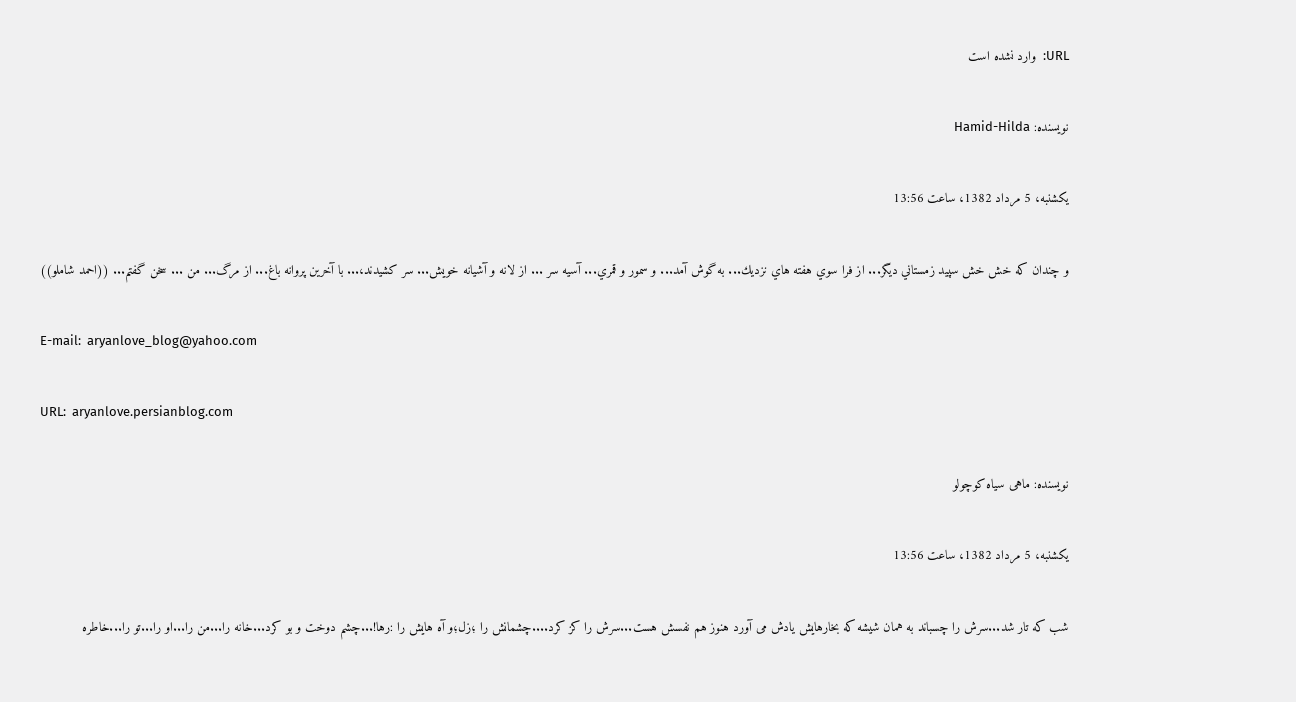URL:  وارد نشده است

نويسنده: Hamid-Hilda

يكشنبه، 5 مرداد 1382، ساعت 13:56

و چندان كه خش خش سپيد زمستاني ديگر... از فرا سوي هفته هاي نزديك... به گوش آمد... و سمور و قمري... آسيه سر ... از لانه و آشيانه خويش... سر كشيدند،... با آخرين پروانه باغ... از مرگ... من ... سخن گفتم... ((احمد شاملو))

E-mail:  aryanlove_blog@yahoo.com

URL:  aryanlove.persianblog.com

نويسنده: ماهی سياه کوچولو

يكشنبه، 5 مرداد 1382، ساعت 13:56

شب که تار شد...سرش را چسباند به همان شيشه که بخارهايش يادش می آورد هنوز هم نفسش هست...سرش را کز کرد....چشمانش را ؛زل؛و آه هايش را :رها!...چشم دوخت و بو کرد...خانه را...من را...او را...تو را...خاطره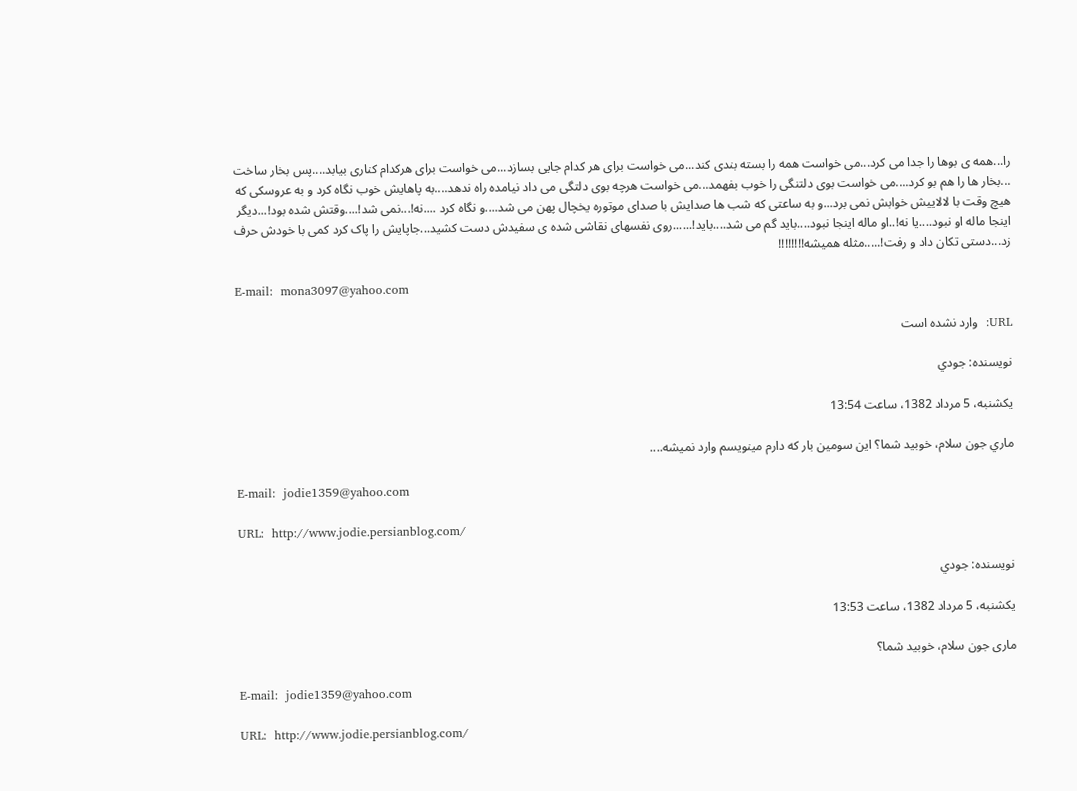را...همه ی بوها را جدا می کرد...می خواست همه را بسته بندی کند...می خواست برای هر کدام جايی بسازد...می خواست برای هرکدام کناری بيابد....پس بخار ساخت ...بخار ها را هم بو کرد....می خواست بوی دلتنگی را خوب بفهمد...می خواست هرچه بوی دلتگی می داد نيامده راه ندهد....به پاهايش خوب نگاه کرد و به عروسکی که هیچ وقت با لالاييش خوابش نمی برد...و به ساعتی که شب ها صدايش با صدای موتوره يخچال پهن می شد....و نگاه کرد ....نه!...نمی شد!....وقتش شده بود!...ديگر اينجا ماله او نبود....يا نه!..او ماله اينجا نبود....بايد گم می شد....بايد!......روی نفسهای نقاشی شده ی سفيدش دست کشيد...جاپايش را پاک کرد کمی با خودش حرف زد...دستی تکان داد و رفت!.....مثله هميشه!!!!!!!!

E-mail:  mona3097@yahoo.com

URL:  وارد نشده است

نويسنده: جودي

يكشنبه، 5 مرداد 1382، ساعت 13:54

ماري جون سلام، خوبيد شما؟ اين سومين بار که دارم مينويسم وارد نميشه....

E-mail:  jodie1359@yahoo.com

URL:  http://www.jodie.persianblog.com/

نويسنده: جودي

يكشنبه، 5 مرداد 1382، ساعت 13:53

ماری جون سلام، خوبيد شما؟

E-mail:  jodie1359@yahoo.com

URL:  http://www.jodie.persianblog.com/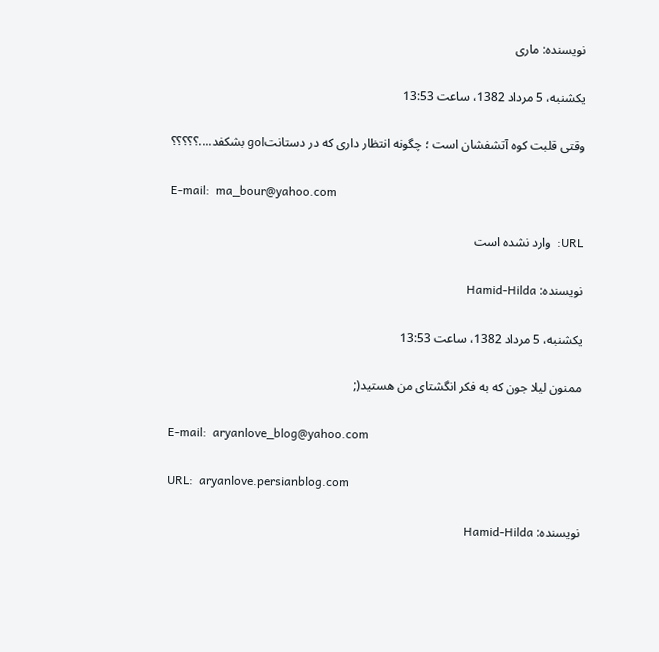نويسنده: ماری

يكشنبه، 5 مرداد 1382، ساعت 13:53

وقتی قلبت کوه آتشفشان است ؛ چگونه انتظار داری که در دستانتgol بشکفد....؟؟؟؟؟

E-mail:  ma_bour@yahoo.com

URL:  وارد نشده است

نويسنده: Hamid-Hilda

يكشنبه، 5 مرداد 1382، ساعت 13:53

ممنون ليلا جون که به فکر انگشتای من هستيد(;

E-mail:  aryanlove_blog@yahoo.com

URL:  aryanlove.persianblog.com

نويسنده: Hamid-Hilda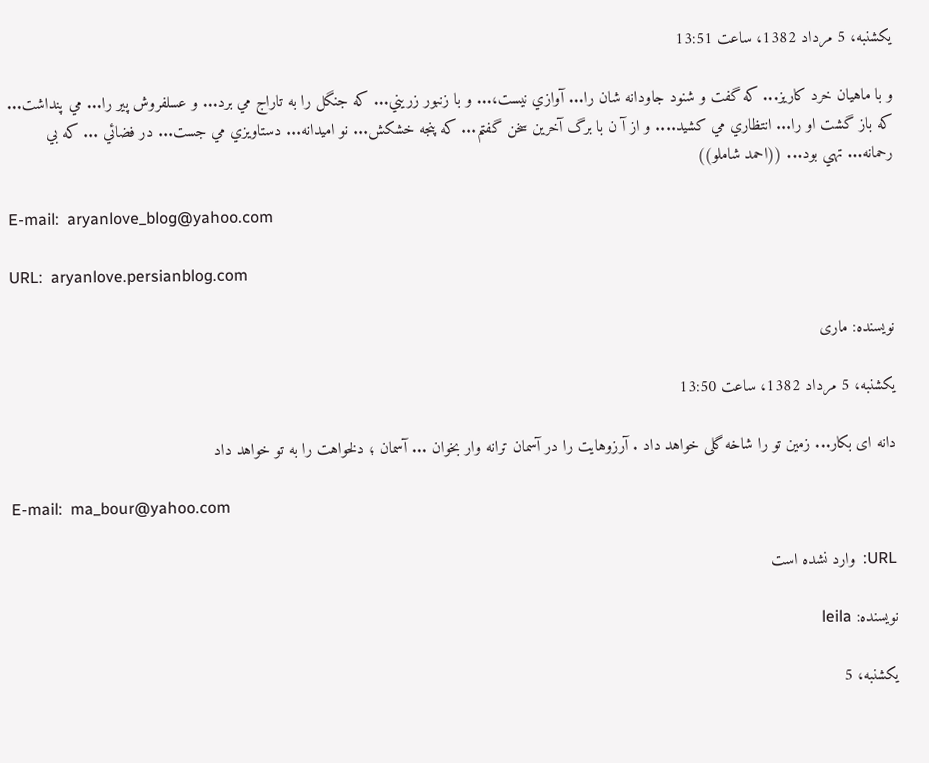يكشنبه، 5 مرداد 1382، ساعت 13:51

و با ماهيان خرد كاريز... كه گفت و شنود جاودانه شان را... آوازي نيست،... و با زنبور زريني... كه جنگل را به تاراج مي برد... و عسلفروش پير را... مي پنداشت... كه باز گشت او را... انتظاري مي كشيد.... و از آ ن با برگ آخرين سخن گفتم... كه پنجه خشكش... نو اميدانه... دستاويزي مي جست... در فضائي ... كه بي رحمانه... تهي بود... ((احمد شاملو))

E-mail:  aryanlove_blog@yahoo.com

URL:  aryanlove.persianblog.com

نويسنده: ماری

يكشنبه، 5 مرداد 1382، ساعت 13:50

دانه ای بکار... زمين تو را شاخه گلی خواهد داد . آرزوهايت را در آسمان ترانه وار بخوان ... آسمان ؛ دلخواهت را به تو خواهد داد

E-mail:  ma_bour@yahoo.com

URL:  وارد نشده است

نويسنده: leila

يكشنبه، 5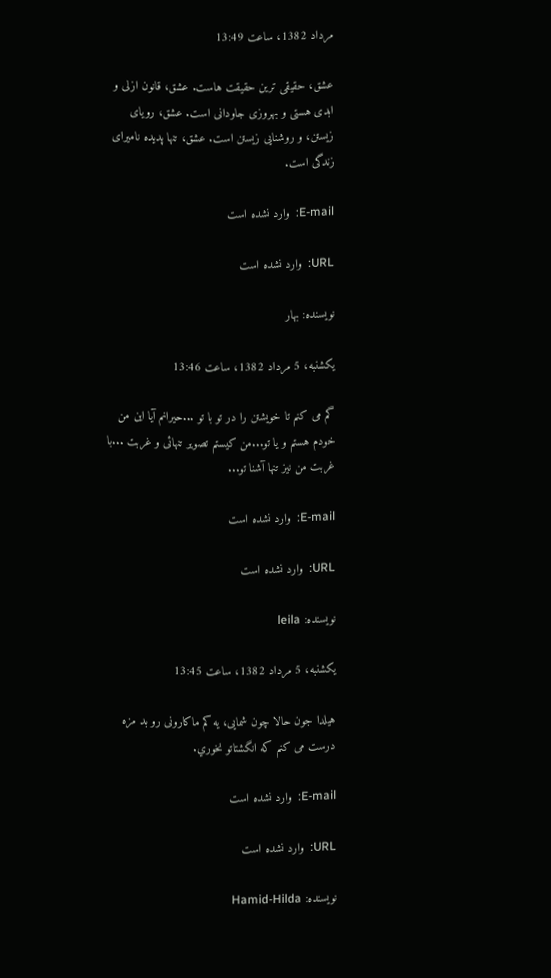مرداد 1382، ساعت 13:49

عشق، حقيقی ترين حقيقت هاست. عشق، قانون ازلی و ابدی هستی و بهروزی جاودانی است. عشق، رويای زيستن، و روشنايی زيستن است. عشق، تنها پديده ناميرای زندگی است.

E-mail:  وارد نشده است

URL:  وارد نشده است

نويسنده: بهار

يكشنبه، 5 مرداد 1382، ساعت 13:46

گم می کنم تا خويشتن را در تو با تو ...حيرانم آيا اين من خودم هستم و يا تو...من کيستم تصوير تنهائی و غربت ...با غربت من نيز تنها آشنا تو...

E-mail:  وارد نشده است

URL:  وارد نشده است

نويسنده: leila

يكشنبه، 5 مرداد 1382، ساعت 13:45

هيلدا جون حالا چون شمايی، يه کم ماکارونی رو بد مزه درست می کنم که انگشتاتو نخوري.

E-mail:  وارد نشده است

URL:  وارد نشده است

نويسنده: Hamid-Hilda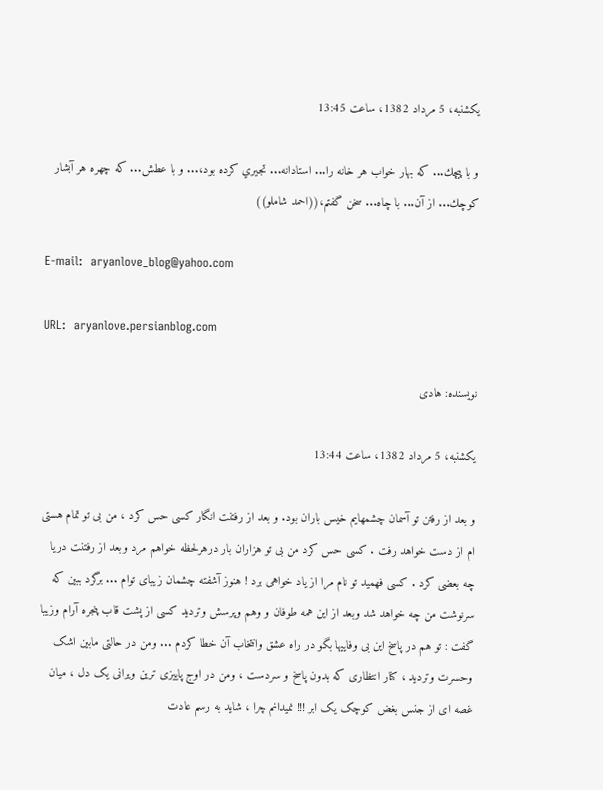يكشنبه، 5 مرداد 1382، ساعت 13:45

و با پيچك... كه بهار خواب هر خانه را... استادانه... تجيري كرده بود،... و با عطش... كه چهره هر آبشار كوچك... از آن... با چاه... سخن گفتم،((احمد شاملو))

E-mail:  aryanlove_blog@yahoo.com

URL:  aryanlove.persianblog.com

نويسنده: هادی

يكشنبه، 5 مرداد 1382، ساعت 13:44

و بعد از رفتن تو آسمان چشمهايم خيس باران بود. و بعد از رفتنت انگار کسی حس کرد ، من بی تو تمام هستی ام از دست خواهد رفت . کسی حس کرد من بی تو هزاران بار درهرلحظه خواهم مرد وبعد از رفتنت دريا چه بعضی کرد . کسی فهميد تو نام مرا از ياد خواهی برد ! هنوز آشفته چشمان زيبای توام ... برگرد ببين که سرنوشت من چه خواهد شد وبعد از اين همه طوفان و وهم وپرسش وترديد کسی از پشت قاب پنجره آرام وزيبا گفت : تو هم در پاسخ اين بی وفاييها بگو در راه عشق وانتخاب آن خطا کردم ... ومن در حالتی مابين اشک وحسرت وترديد ،‌‌ کنار انتظاری که بدون پاسخ و سردست ، ومن در اوج پاييزی ترين ويرانی يک دل ، ميان غصه ای از جنس بغض کوچک يک ابر !!! نميدانم چرا ، شاید به رسم عادت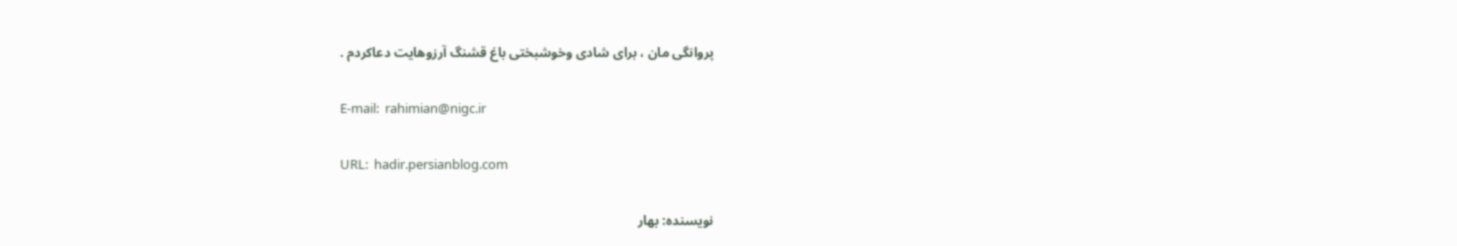پروانگی مان ، برای شادی وخوشبختی باغ قشنگ آرزوهایت دعاکردم .

E-mail:  rahimian@nigc.ir

URL:  hadir.persianblog.com

نويسنده: بهار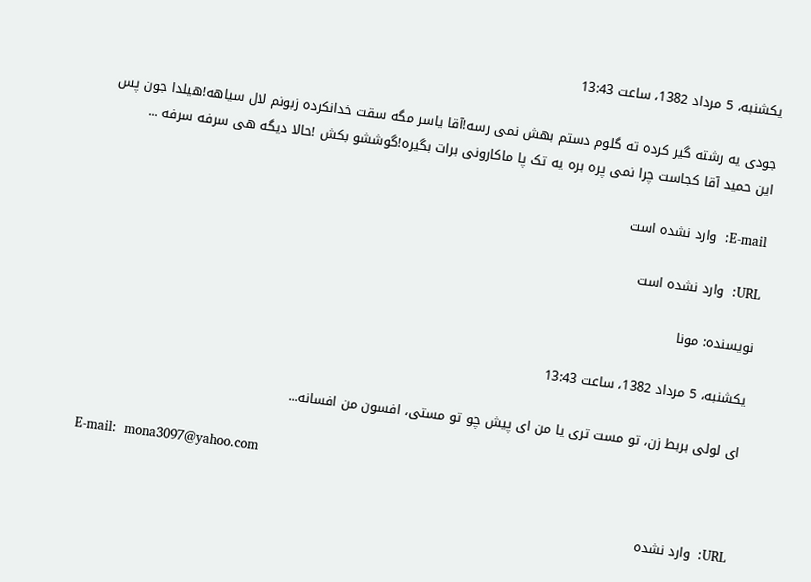يكشنبه، 5 مرداد 1382، ساعت 13:43

جودی يه رشته گير کرده ته گلوم دستم بهش نمی رسه!آقا ياسر مگه سقت خدانکرده زبونم لال سياهه!هيلدا جون پس اين حميد آقا کجاست چرا نمی پره بره يه تک پا ماکارونی برات بگيره!گوششو بکش !حالا ديگه هی سرفه سرفه ...

E-mail:  وارد نشده است

URL:  وارد نشده است

نويسنده: مونا

يكشنبه، 5 مرداد 1382، ساعت 13:43

ای لولی بربط زن، تو مست تری یا من ای پیش چو تو مستی، افسون من افسانه...

E-mail:  mona3097@yahoo.com

URL:  وارد نشده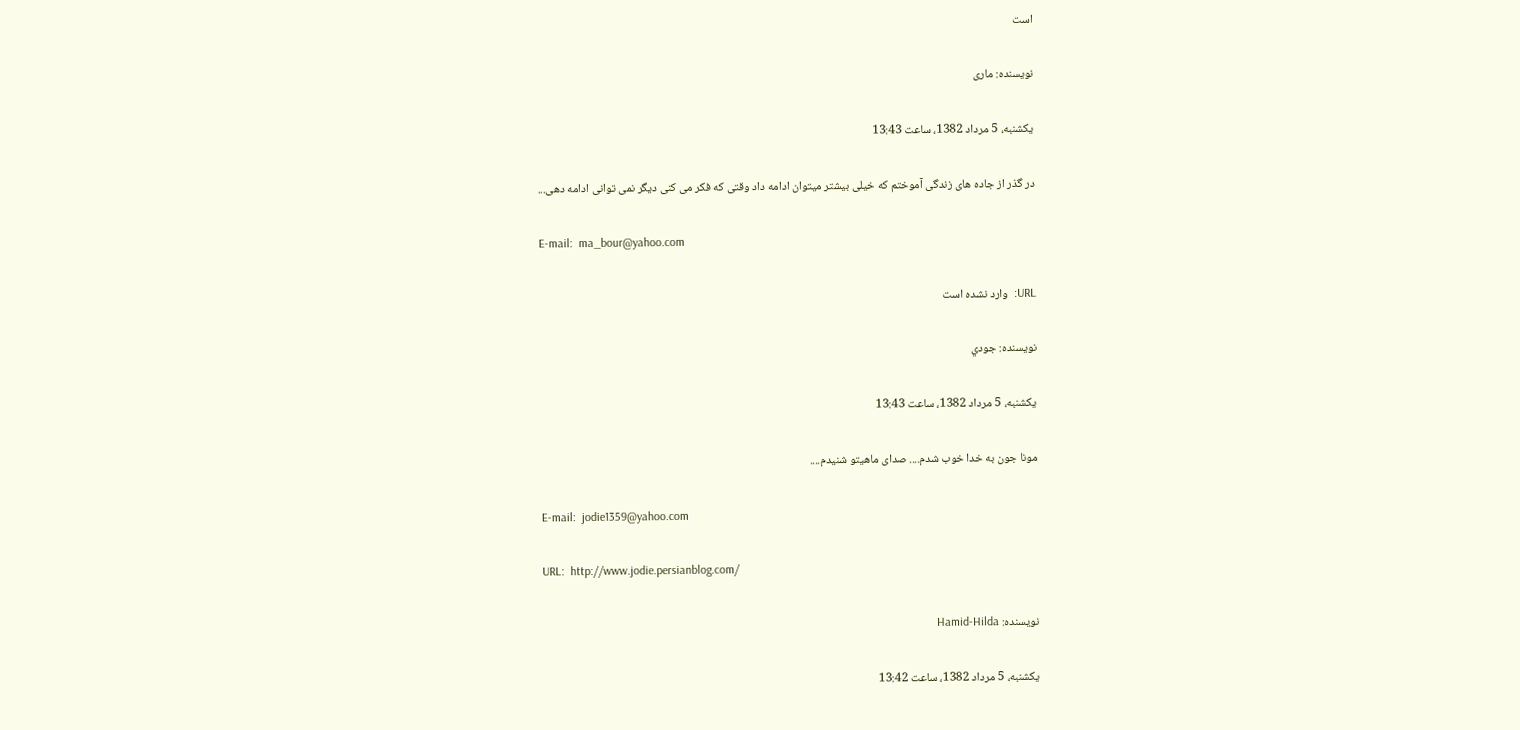است

نويسنده: ماری

يكشنبه، 5 مرداد 1382، ساعت 13:43

در گذر از جاده های زندگی آموختم که خيلی بيشتر ميتوان ادامه داد وقتی که فکر می کنی ديگر نمی توانی ادامه دهی...

E-mail:  ma_bour@yahoo.com

URL:  وارد نشده است

نويسنده: جودي

يكشنبه، 5 مرداد 1382، ساعت 13:43

مونا جون به خدا خوب شدم.... صدای ماهيتو شنيدم....

E-mail:  jodie1359@yahoo.com

URL:  http://www.jodie.persianblog.com/

نويسنده: Hamid-Hilda

يكشنبه، 5 مرداد 1382، ساعت 13:42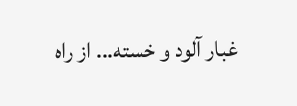غبار آلود و خسته... از راه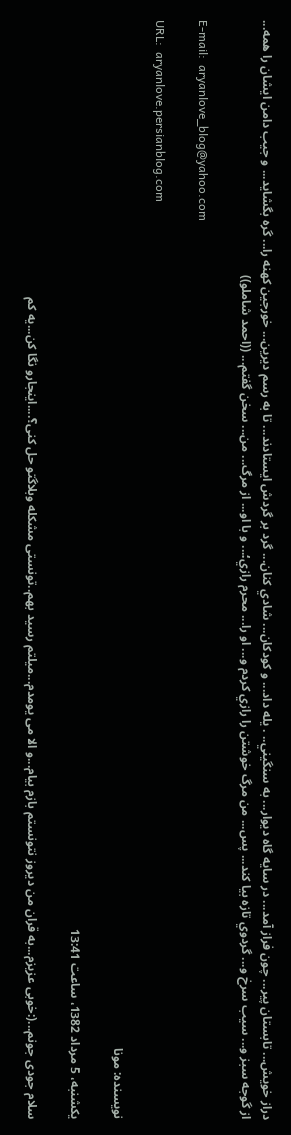دراز خويش... تابستان پير... چون فراز آمد... در سايه گاه ديوار... به سنگيني.. . يله داد... و كودكان... شادي كنان... گرد بر گردش ايستادند... تا به رسم ديرين... خورجين كهنه را... گره بگشايد... و جيب دامن ايشان را همه... از گوجه سبز و... سيب سرخ و... گردوي تازه بيا كند... پس... من مرگ خوشتن را رازي كردم و... او را... محرم رازي؛... و با او... از مرگ... من... سخن گفتم... ((احمد شاملو))

E-mail:  aryanlove_blog@yahoo.com

URL:  aryanlove.persianblog.com

نويسنده: مونا

يكشنبه، 5 مرداد 1382، ساعت 13:41

سلام جودی جونم...(:خوبی عزيزم...به قران من ديروز نتونستم بازم بيام...و الا می يومدم...ميلتم رسيد بهم..تونستی مشکله وبلاگتو حل کنی؟....اینجارو نگا کن...یه کم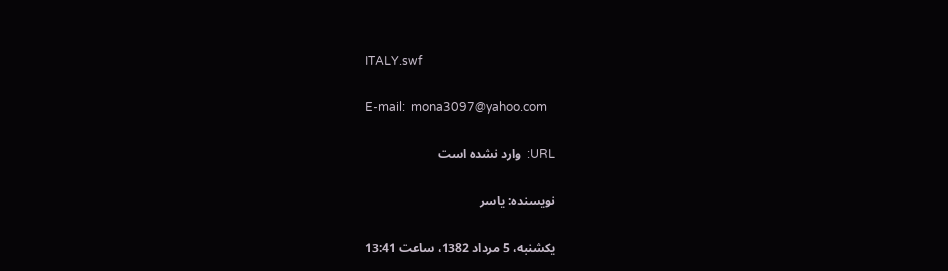ITALY.swf

E-mail:  mona3097@yahoo.com

URL:  وارد نشده است

نويسنده: ياسر

يكشنبه، 5 مرداد 1382، ساعت 13:41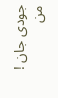جودی جان ! من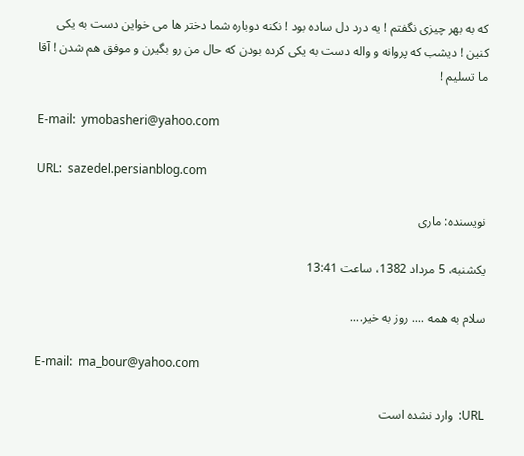که به بهر چيزی نگفتم ! يه درد دل ساده بود ! نکنه دوباره شما دختر ها می خواين دست به يکی کنين ! ديشب که پروانه و واله دست به يکی کرده بودن که حال من رو بگيرن و موفق هم شدن ! آقا ما تسليم !

E-mail:  ymobasheri@yahoo.com

URL:  sazedel.persianblog.com

نويسنده: ماری

يكشنبه، 5 مرداد 1382، ساعت 13:41

سلام به همه .... روز به خير....

E-mail:  ma_bour@yahoo.com

URL:  وارد نشده است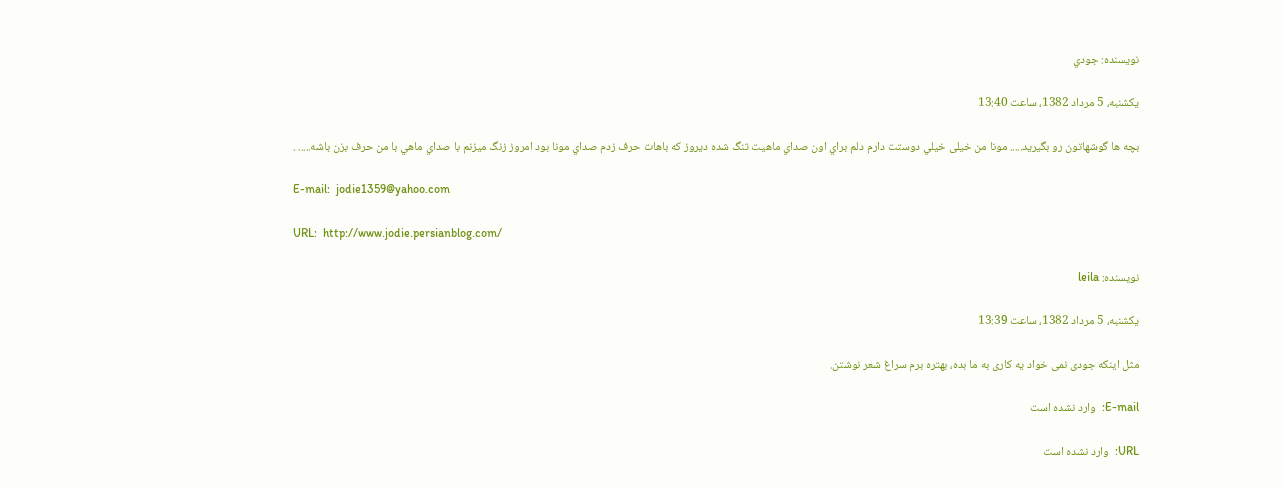نويسنده: جودي

يكشنبه، 5 مرداد 1382، ساعت 13:40

بچه ها گوشهاتون رو بگيريد..... مونا من خيلی خيلي دوستت دارم دلم براي اون صداي ماهيت تنگ شده ديروز که باهات حرف زدم صداي مونا بود امروز زنگ ميزنم با صداي ماهي با من حرف بزن باشه..... .

E-mail:  jodie1359@yahoo.com

URL:  http://www.jodie.persianblog.com/

نويسنده: leila

يكشنبه، 5 مرداد 1382، ساعت 13:39

مثل اينکه جودی نمی خواد يه کاری به ما بده، بهتره برم سراغ شعر نوشتن.

E-mail:  وارد نشده است

URL:  وارد نشده است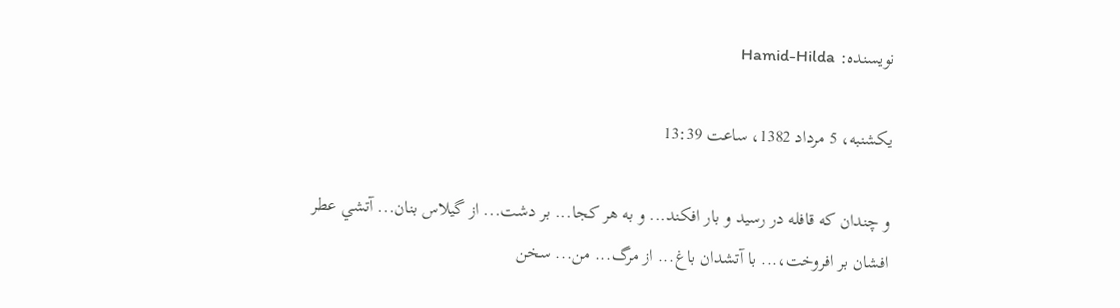نويسنده: Hamid-Hilda

يكشنبه، 5 مرداد 1382، ساعت 13:39

و چندان كه قافله در رسيد و بار افكند... و به هر كجا... بر دشت... از گيلاس بنان... آتشي عطر افشان بر افروخت،... با آتشدان باغ... از مرگ... من... سخن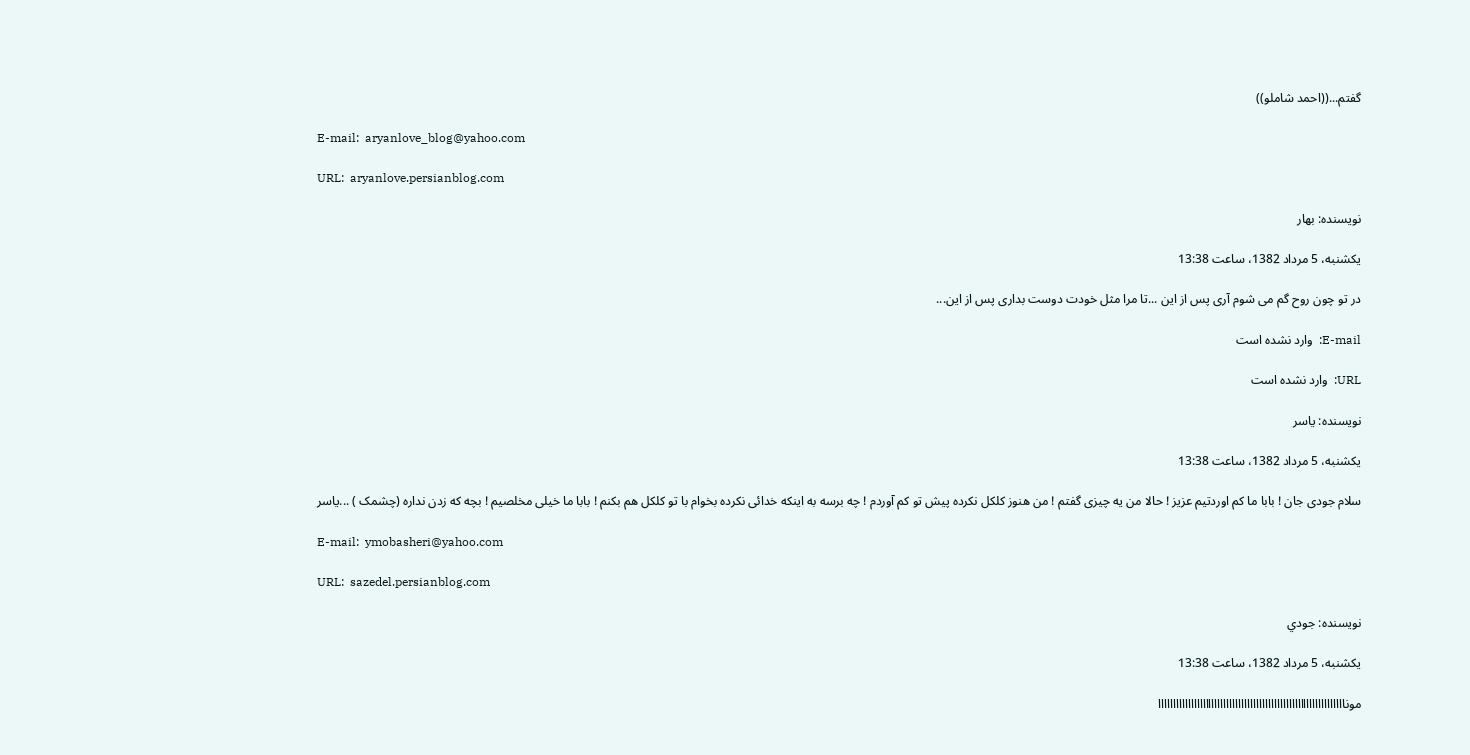گفتم...((احمد شاملو))

E-mail:  aryanlove_blog@yahoo.com

URL:  aryanlove.persianblog.com

نويسنده: بهار

يكشنبه، 5 مرداد 1382، ساعت 13:38

در تو چون روح گم می شوم آری پس از اين ...تا مرا مثل خودت دوست بداری پس از اين...

E-mail:  وارد نشده است

URL:  وارد نشده است

نويسنده: ياسر

يكشنبه، 5 مرداد 1382، ساعت 13:38

سلام جودی جان ! بابا ما کم اوردتيم عزيز ! حالا من يه چيزی گفتم ! من هنوز کلکل نکرده پيش تو کم آوردم ! چه برسه به اينکه خدائی نکرده بخوام با تو کلکل هم بکنم ! بابا ما خيلی مخلصيم ! بچه که زدن نداره (چشمک ) ...ياسر

E-mail:  ymobasheri@yahoo.com

URL:  sazedel.persianblog.com

نويسنده: جودي

يكشنبه، 5 مرداد 1382، ساعت 13:38

مونااااااااااااااااااااااااااااااااااااااااااااااااااااااااااااااا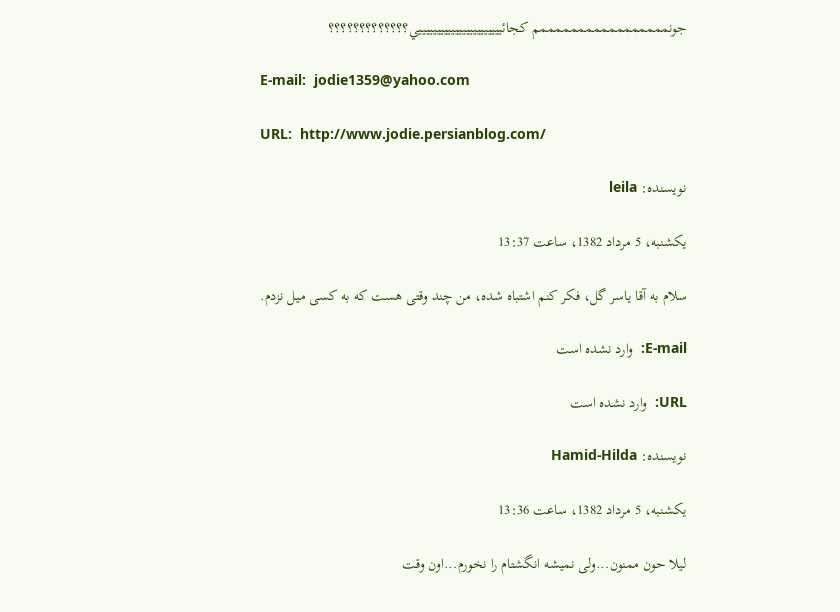جونمممممممممممممممممم کجائيييييييييييييييييييييييي؟؟؟؟؟؟؟؟؟؟؟؟؟

E-mail:  jodie1359@yahoo.com

URL:  http://www.jodie.persianblog.com/

نويسنده: leila

يكشنبه، 5 مرداد 1382، ساعت 13:37

سلام به آقا ياسر گل، فکر کنم اشتباه شده، من چند وقتی هست که به کسی ميل نزدم.

E-mail:  وارد نشده است

URL:  وارد نشده است

نويسنده: Hamid-Hilda

يكشنبه، 5 مرداد 1382، ساعت 13:36

ليلا حون ممنون...ولی نميشه انگشتام را نخورم...اون وقت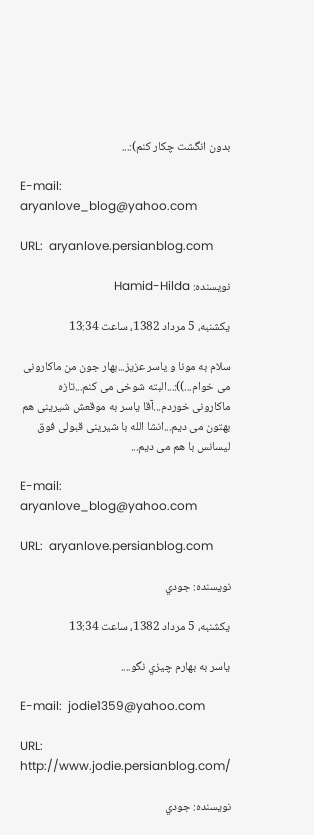بدون انگشت چکار کنم):...

E-mail:  aryanlove_blog@yahoo.com

URL:  aryanlove.persianblog.com

نويسنده: Hamid-Hilda

يكشنبه، 5 مرداد 1382، ساعت 13:34

سلام به مونا و ياسر عزيز...بهار جون من ماکارونی می خوام...)):...البته شوخی می کنم...تازه ماکارونی خوردم...آقا ياسر به موقعش شيرينی هم بهتون می ديم...انشا الله با شيرينی قبولی فوق ليسانس با هم می ديم...

E-mail:  aryanlove_blog@yahoo.com

URL:  aryanlove.persianblog.com

نويسنده: جودي

يكشنبه، 5 مرداد 1382، ساعت 13:34

ياسر به بهارم چيزي نگو....

E-mail:  jodie1359@yahoo.com

URL:  http://www.jodie.persianblog.com/

نويسنده: جودي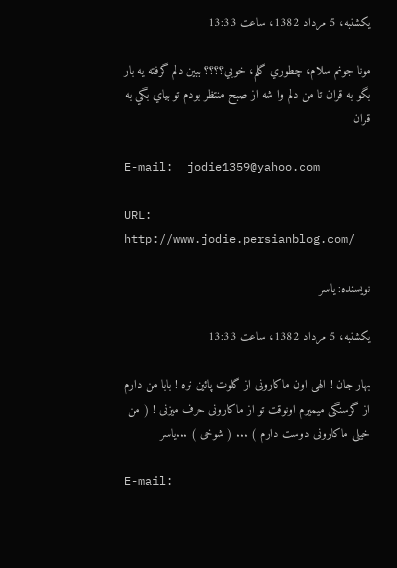يكشنبه، 5 مرداد 1382، ساعت 13:33

مونا جونم سلام، چطوري گلم، خوبي؟؟؟؟ ببين دلم گرفته يه بار بگو به قران تا من دلم وا شه از صبح منتظر بودم تو بياي بگي به قران

E-mail:  jodie1359@yahoo.com

URL:  http://www.jodie.persianblog.com/

نويسنده: ياسر

يكشنبه، 5 مرداد 1382، ساعت 13:33

بهار جان ! الهی اون ماکارونی از گلوت پائين نره ! بابا من دارم از گرسنگی ميميرم اونوقت تو از ماکارونی حرف ميزنی ! ( من خيلی ماکارونی دوست دارم ) ... ( شوخی ) ...ياسر

E-mail: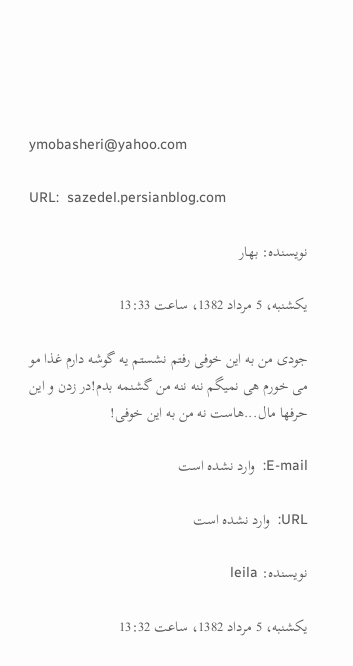ymobasheri@yahoo.com

URL:  sazedel.persianblog.com

نويسنده: بهار

يكشنبه، 5 مرداد 1382، ساعت 13:33

جودی من به اين خوفی رفتم نشستم يه گوشه دارم غذا مو می خورم هی نميگم ننه ننه من گشنمه بدم!در زدن و اين حرفها مال...هاست نه من به اين خوفی!

E-mail:  وارد نشده است

URL:  وارد نشده است

نويسنده: leila

يكشنبه، 5 مرداد 1382، ساعت 13:32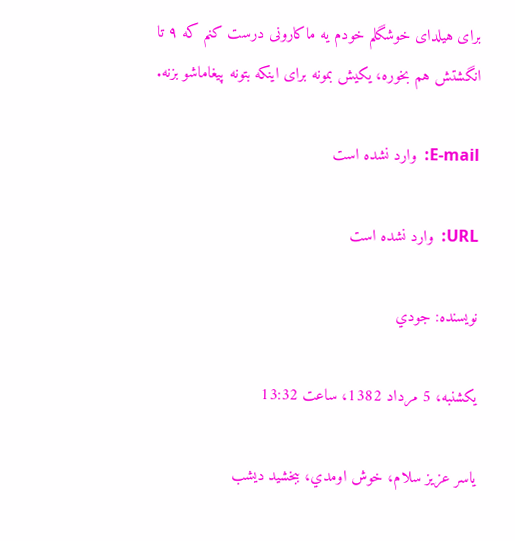برای هيلدای خوشگلم خودم يه ماکارونی درست کنم که ۹ تا انگشتش هم بخوره، يکيش بمونه برای اينکه بتونه پيغاماشو بزنه.

E-mail:  وارد نشده است

URL:  وارد نشده است

نويسنده: جودي

يكشنبه، 5 مرداد 1382، ساعت 13:32

ياسر عزيز سلام، خوش اومدي، ببخشيد ديشب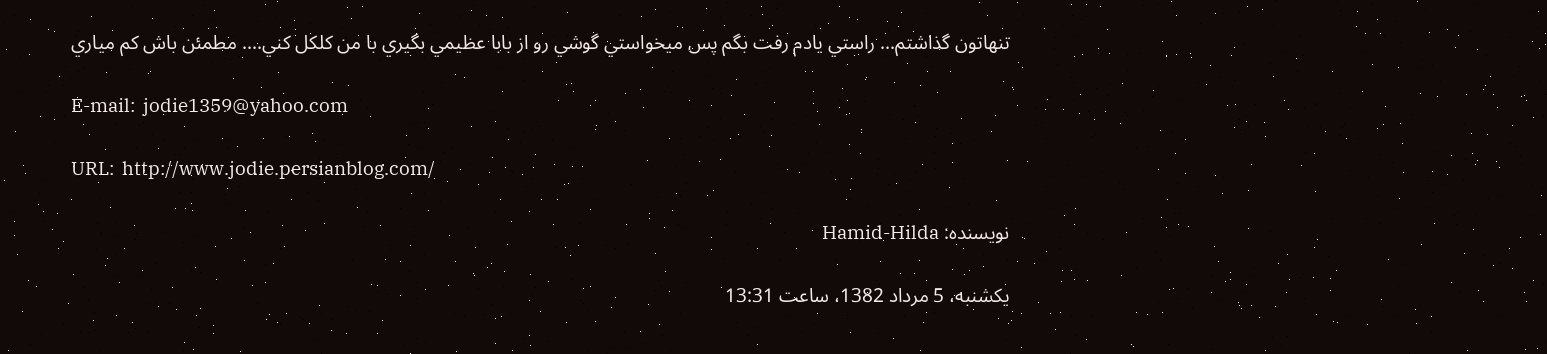تنهاتون گذاشتم... راستي يادم رفت بگم پس ميخواستي گوشي رو از بابا عظيمي بگيري با من کلکل کني.... مطمئن باش کم مياري

E-mail:  jodie1359@yahoo.com

URL:  http://www.jodie.persianblog.com/

نويسنده: Hamid-Hilda

يكشنبه، 5 مرداد 1382، ساعت 13:31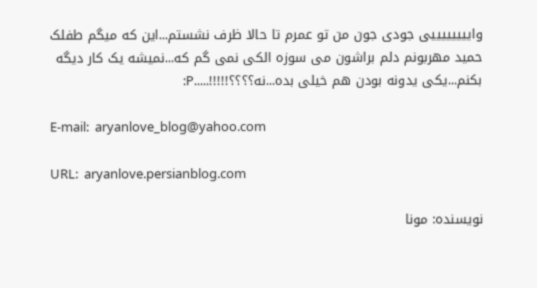واييييييييی جودی جون من تو عمرم تا حالا ظرف نشستم...اين که ميگم طفلک حميد مهربونم دلم براشون می سوزه الکی نمی گم که...نميشه يک کار ديگه بکنم...يکی يدونه بودن هم خيلی بده...نه؟؟؟؟!!!!!.....P:

E-mail:  aryanlove_blog@yahoo.com

URL:  aryanlove.persianblog.com

نويسنده: مونا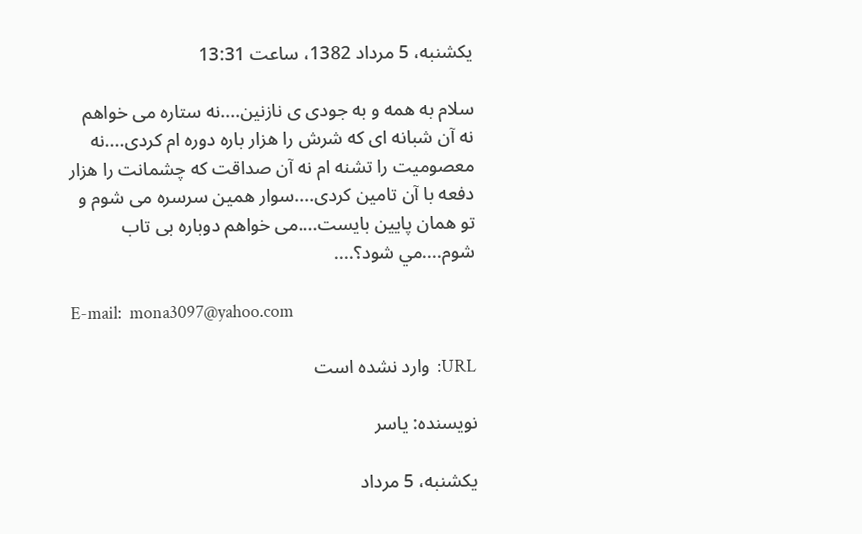يكشنبه، 5 مرداد 1382، ساعت 13:31

سلام به همه و به جودی ی نازنین....نه ستاره می خواهم نه آن شبانه ای که شرش را هزار باره دوره ام کردی....نه معصوميت را تشنه ام نه آن صداقت که چشمانت را هزار دفعه با آن تامين کردی....سوار همين سرسره می شوم و تو همان پايين بايست....می خواهم دوباره بی تاب شوم....مي شود؟....

E-mail:  mona3097@yahoo.com

URL:  وارد نشده است

نويسنده: ياسر

يكشنبه، 5 مرداد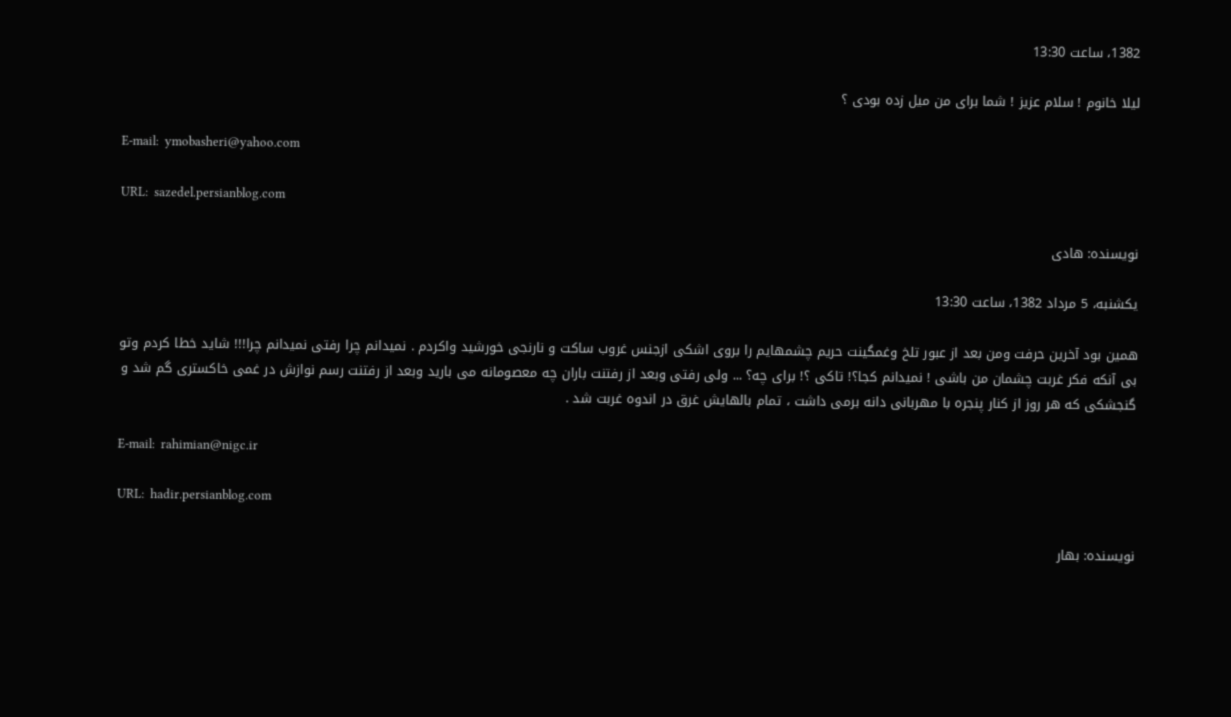1382، ساعت 13:30

ليلا خانوم ! سلام عزیز ! شما برای من ميل زده بودی ؟

E-mail:  ymobasheri@yahoo.com

URL:  sazedel.persianblog.com

نويسنده: هادی

يكشنبه، 5 مرداد 1382، ساعت 13:30

همين بود آخرين حرفت ومن بعد از عبور تلخ وغمگينت حريم چشمهايم را بروی اشکی ازجنس غروب ساکت و نارنجی خورشيد واکردم . نميدانم چرا رفتی نميدانم چرا!!! شايد خطا کردم وتو بی آنکه فکر غربت چشمان من باشی ! نميدانم کجا؟! تاکی ؟! برای چه؟ ... ولی رفتی وبعد از رفتنت باران چه معصومانه می باريد وبعد از رفتنت رسم نوازش در غمی خاکستری گم شد و گنجشکی که هر روز از کنار پنجره با مهربانی دانه برمی داشت ، تمام بالهايش غرق در اندوه غربت شد .

E-mail:  rahimian@nigc.ir

URL:  hadir.persianblog.com

نويسنده: بهار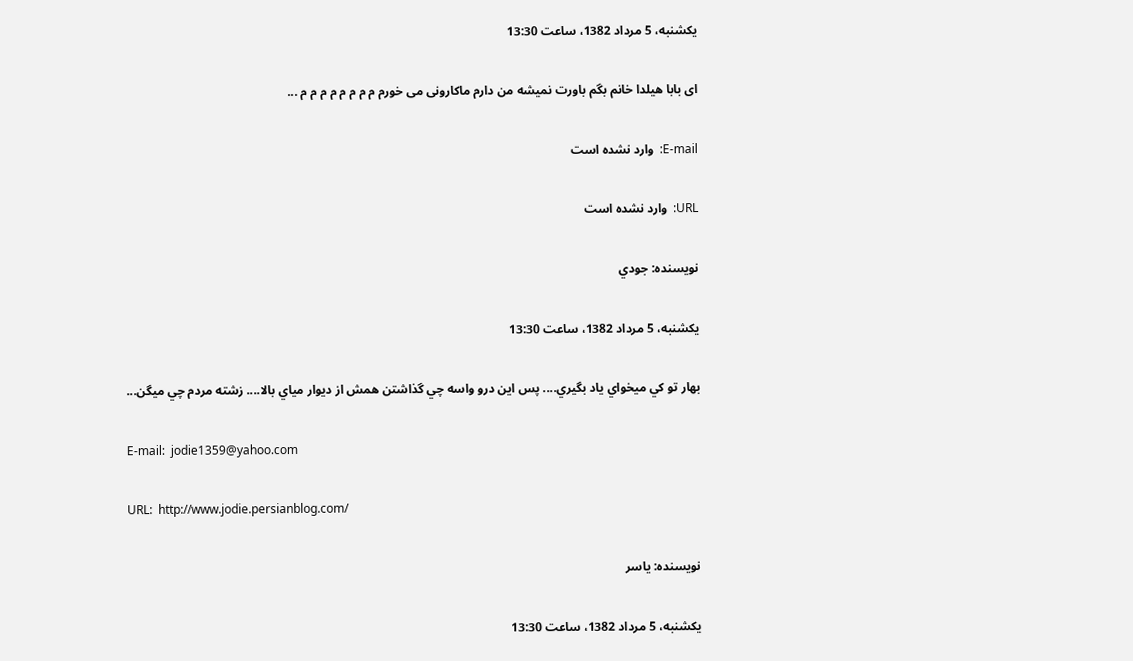يكشنبه، 5 مرداد 1382، ساعت 13:30

ای بابا هيلدا خانم بگم باورت نميشه من دارم ماکارونی می خورم م م م م م م م م ...

E-mail:  وارد نشده است

URL:  وارد نشده است

نويسنده: جودي

يكشنبه، 5 مرداد 1382، ساعت 13:30

بهار تو کي ميخواي ياد بگيري.... پس اين درو واسه چي گذاشتن همش از ديوار مياي بالا.... زشته مردم چي ميگن...

E-mail:  jodie1359@yahoo.com

URL:  http://www.jodie.persianblog.com/

نويسنده: ياسر

يكشنبه، 5 مرداد 1382، ساعت 13:30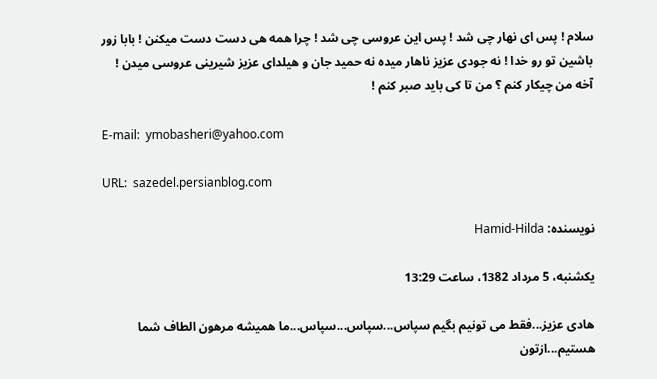سلام ! پس ای نهار چی شد ! پس اين عروسی چی شد ! چرا همه هی دست دست ميکنن ! بابا زور باشين تو رو خدا ! نه جودی عزیز ناهار ميده نه حميد جان و هيلدای عزيز شيرينی عروسی ميدن ! آخه من چيکار کنم ؟ من تا کی بايد صبر کنم !

E-mail:  ymobasheri@yahoo.com

URL:  sazedel.persianblog.com

نويسنده: Hamid-Hilda

يكشنبه، 5 مرداد 1382، ساعت 13:29

هادی عزيز...فقط می تونيم بگيم سپاس...سپاس...سپاس...ما هميشه مرهون الطاف شما هستيم...ازتون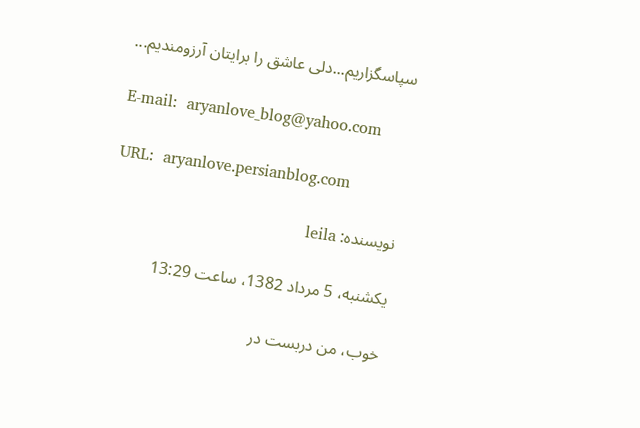سپاسگزاريم...دلی عاشق را برايتان آرزومنديم...

E-mail:  aryanlove_blog@yahoo.com

URL:  aryanlove.persianblog.com

نويسنده: leila

يكشنبه، 5 مرداد 1382، ساعت 13:29

خوب، من دربست در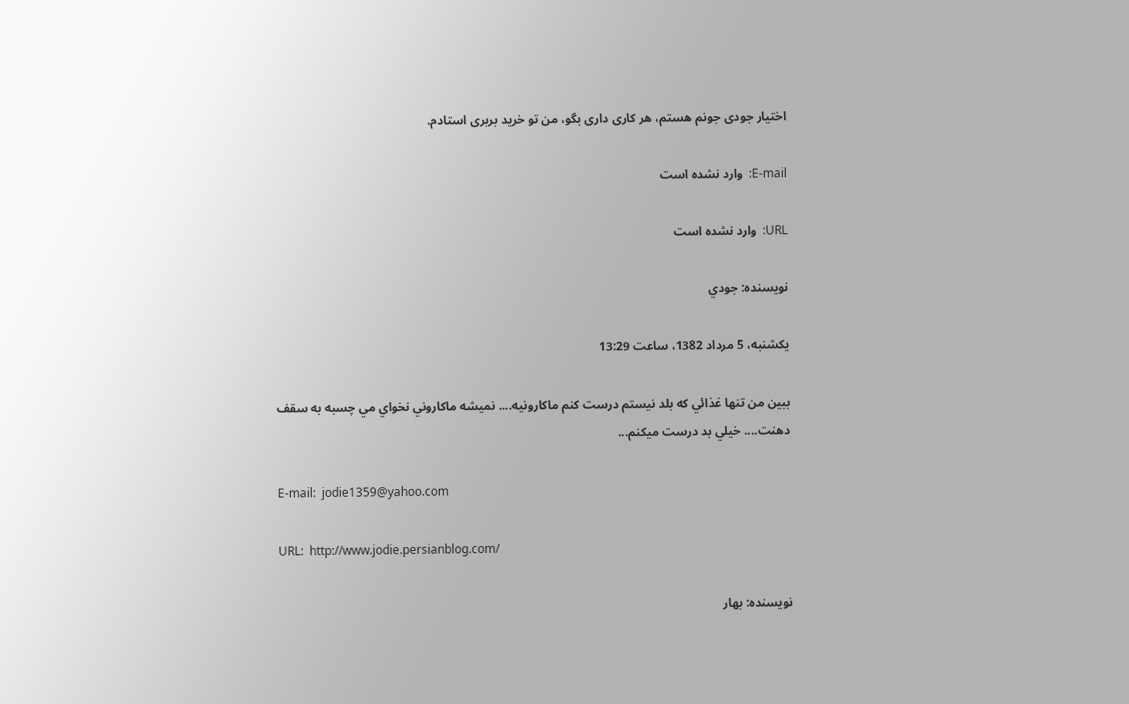اختيار جودی جونم هستم، هر کاری داری بگو، من تو خريد بربری استادم.

E-mail:  وارد نشده است

URL:  وارد نشده است

نويسنده: جودي

يكشنبه، 5 مرداد 1382، ساعت 13:29

ببين من تنها غذائي که بلد نيستم درست کنم ماکارونيه.... نميشه ماکاروني نخواي مي چسبه به سقف دهنت.... خيلي بد درست ميکنم...

E-mail:  jodie1359@yahoo.com

URL:  http://www.jodie.persianblog.com/

نويسنده: بهار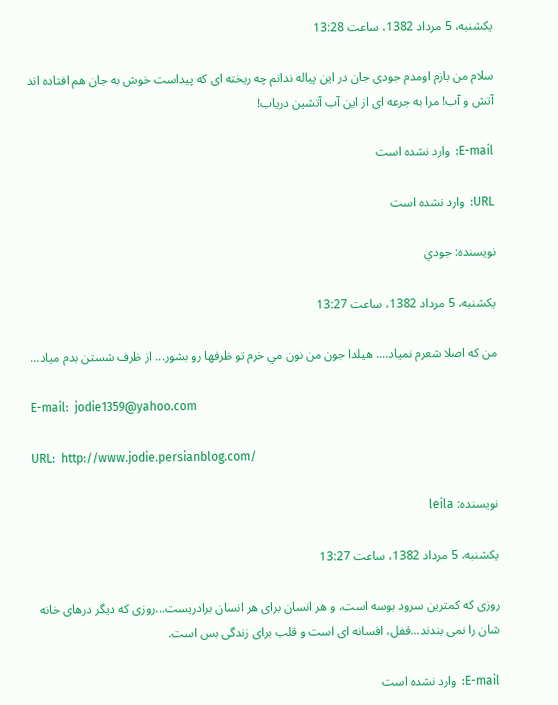يكشنبه، 5 مرداد 1382، ساعت 13:28

سلام من بازم اومدم جودی جان در اين پياله ندانم چه ريخته ای که پيداست خوش به جان هم افتاده اند آتش و آب! مرا به جرعه ای از اين آب آتشين درياب!

E-mail:  وارد نشده است

URL:  وارد نشده است

نويسنده: جودي

يكشنبه، 5 مرداد 1382، ساعت 13:27

من که اصلا شعرم نمياد.... هيلدا جون من نون مي خرم تو ظرفها رو بشور... از ظرف شستن بدم مياد...

E-mail:  jodie1359@yahoo.com

URL:  http://www.jodie.persianblog.com/

نويسنده: leila

يكشنبه، 5 مرداد 1382، ساعت 13:27

روزی که کمترين سرود بوسه است، و هر انسان برای هر انسان برادريست...روزی که ديگر درهای خانه شان را نمی بندند...قفل، افسانه ای است و قلب برای زندگی بس است.

E-mail:  وارد نشده است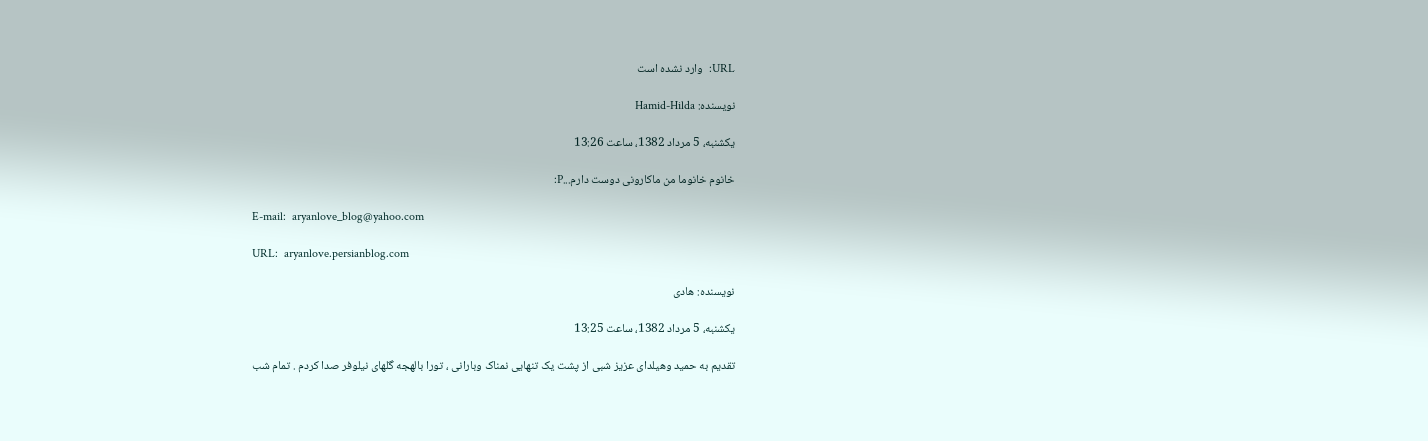URL:  وارد نشده است

نويسنده: Hamid-Hilda

يكشنبه، 5 مرداد 1382، ساعت 13:26

خانوم خانوما من ماکارونی دوست دارم...P:

E-mail:  aryanlove_blog@yahoo.com

URL:  aryanlove.persianblog.com

نويسنده: هادی

يكشنبه، 5 مرداد 1382، ساعت 13:25

تقديم به حميد وهيلدای عزيز شبی از پشت يک تنهايی نمناک وبارانی ،‌ تورا بالهجه گلهای نيلوفر صدا کردم . تمام شب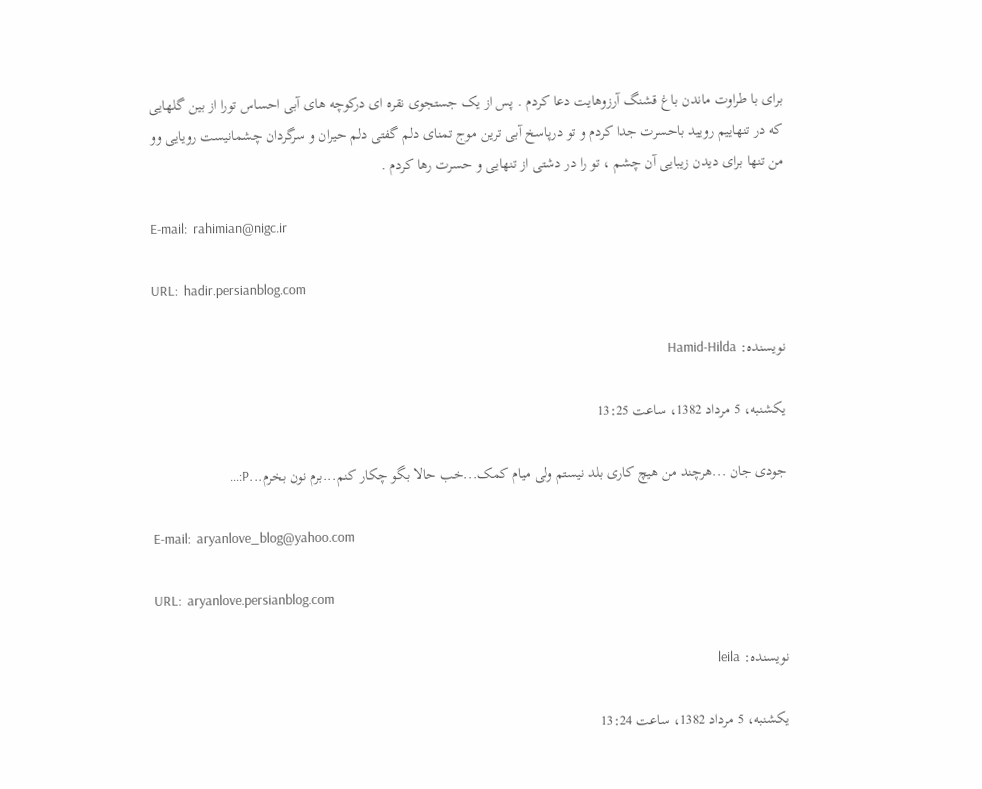برای با طراوت ماندن باغ قشنگ آرزوهايت دعا کردم . پس از يک جستجوی نقره ای درکوچه های آبی احساس تورا از بين گلهايی که در تنهاييم روييد باحسرت جدا کردم و تو درپاسخ آبی ترين موج تمنای دلم گفتی دلم حيران و سرگردان چشمانيست رويايی وو من تنها برای ديدن زيبايی آن چشم ،‌ تو را در دشتی از تنهايی و حسرت رها کردم .

E-mail:  rahimian@nigc.ir

URL:  hadir.persianblog.com

نويسنده: Hamid-Hilda

يكشنبه، 5 مرداد 1382، ساعت 13:25

جودی جان ...هرچند من هيچ کاری بلد نيستم ولی ميام کمک...خب حالا بگو چکار کنم...برم نون بخرم...P:...

E-mail:  aryanlove_blog@yahoo.com

URL:  aryanlove.persianblog.com

نويسنده: leila

يكشنبه، 5 مرداد 1382، ساعت 13:24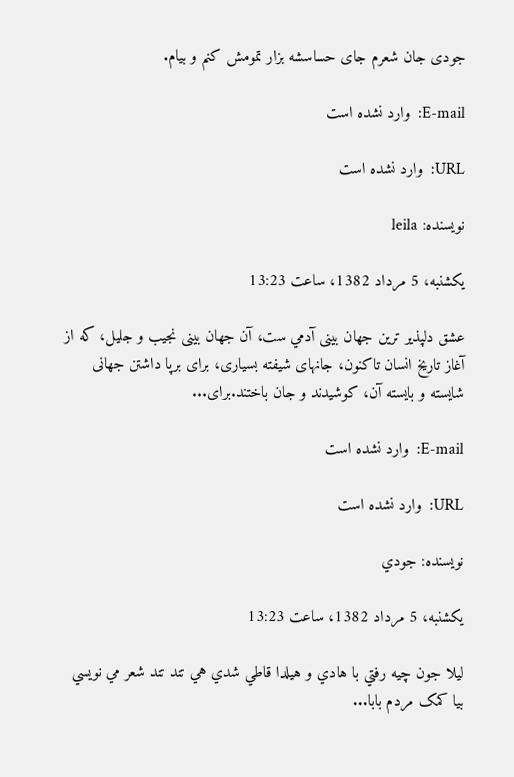جودی جان شعرم جای حساسشه بزار تمومش کنم و بيام.

E-mail:  وارد نشده است

URL:  وارد نشده است

نويسنده: leila

يكشنبه، 5 مرداد 1382، ساعت 13:23

عشق دلپذير ترين جهان بينی آدمي ست، آن جهان بينی نجيب و جليل، که از آغاز تاريخ انسان تاکنون، جانهای شيفته بسياری، برای برپا داشتن جهانی شايسته و بايسته آن، کوشيدند و جان باختند.برای...

E-mail:  وارد نشده است

URL:  وارد نشده است

نويسنده: جودي

يكشنبه، 5 مرداد 1382، ساعت 13:23

ليلا جون چيه رفتي با هادي و هيلدا قاطي شدي هي تند تند شعر مي نويسي بيا کمک مردم بابا...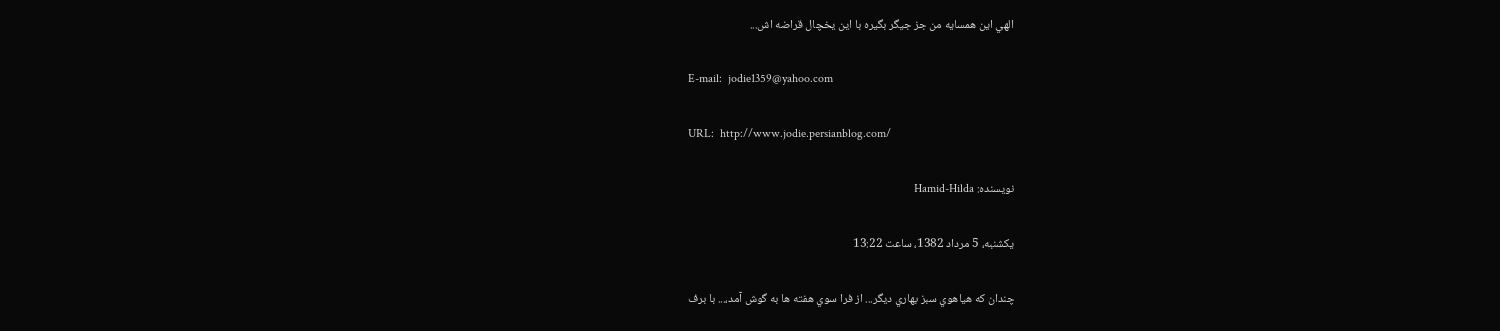الهي اين همسايه من جز جيگر بگيره با اين يخچال قراضه اش...

E-mail:  jodie1359@yahoo.com

URL:  http://www.jodie.persianblog.com/

نويسنده: Hamid-Hilda

يكشنبه، 5 مرداد 1382، ساعت 13:22

چندان كه هياهوي سبز بهاري ديگر... از فرا سوي هفته ها به گوش آمد،... با برف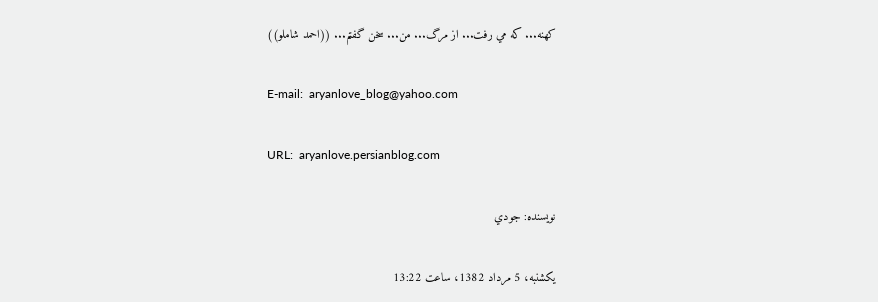كهنه... كه مي رفت... از مرگ... من... سخن گفتم... ((احمد شاملو))

E-mail:  aryanlove_blog@yahoo.com

URL:  aryanlove.persianblog.com

نويسنده: جودي

يكشنبه، 5 مرداد 1382، ساعت 13:22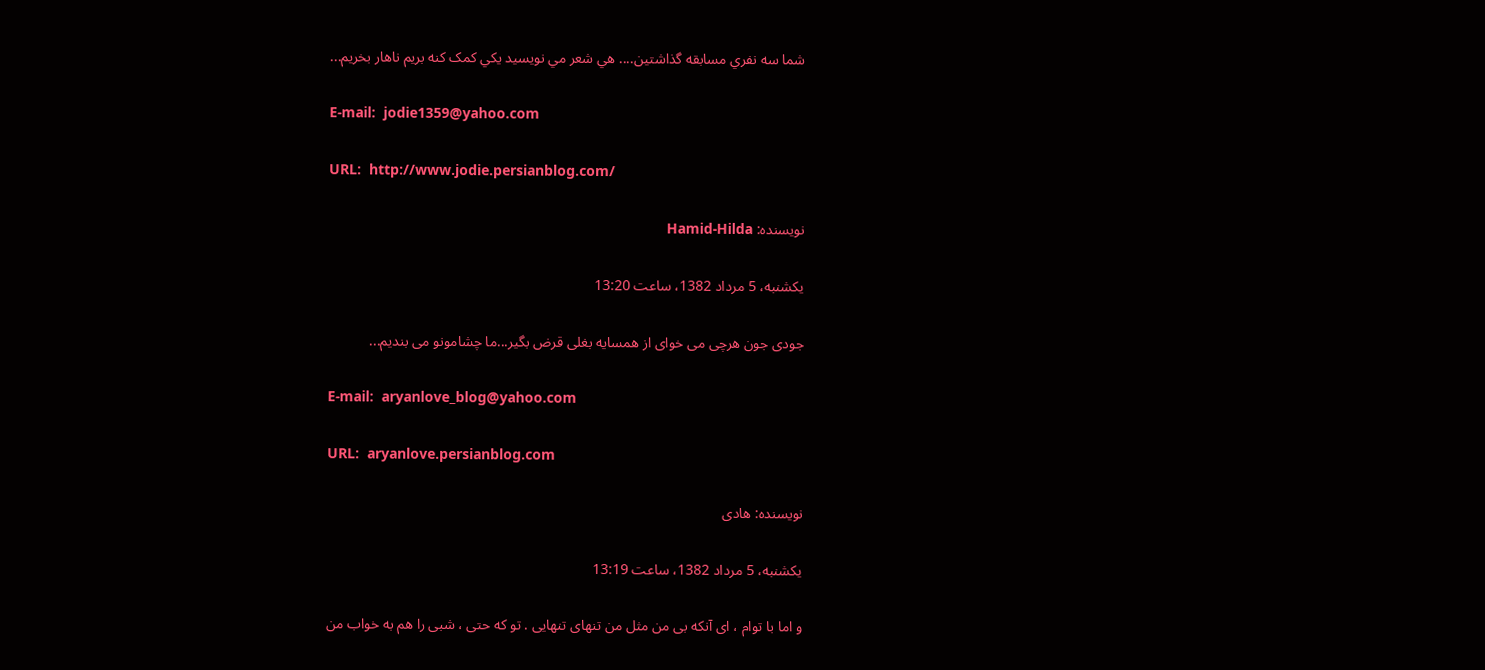شما سه نفري مسابقه گذاشتين.... هي شعر مي نويسيد يکي کمک کنه بريم ناهار بخريم...

E-mail:  jodie1359@yahoo.com

URL:  http://www.jodie.persianblog.com/

نويسنده: Hamid-Hilda

يكشنبه، 5 مرداد 1382، ساعت 13:20

جودی جون هرچی می خوای از همسايه بغلی قرض بگير...ما چشامونو می بنديم...

E-mail:  aryanlove_blog@yahoo.com

URL:  aryanlove.persianblog.com

نويسنده: هادی

يكشنبه، 5 مرداد 1382، ساعت 13:19

و اما با توام ، ای آنکه بی من مثل من تنهای تنهايی . تو که حتی ، شبی را هم به خواب من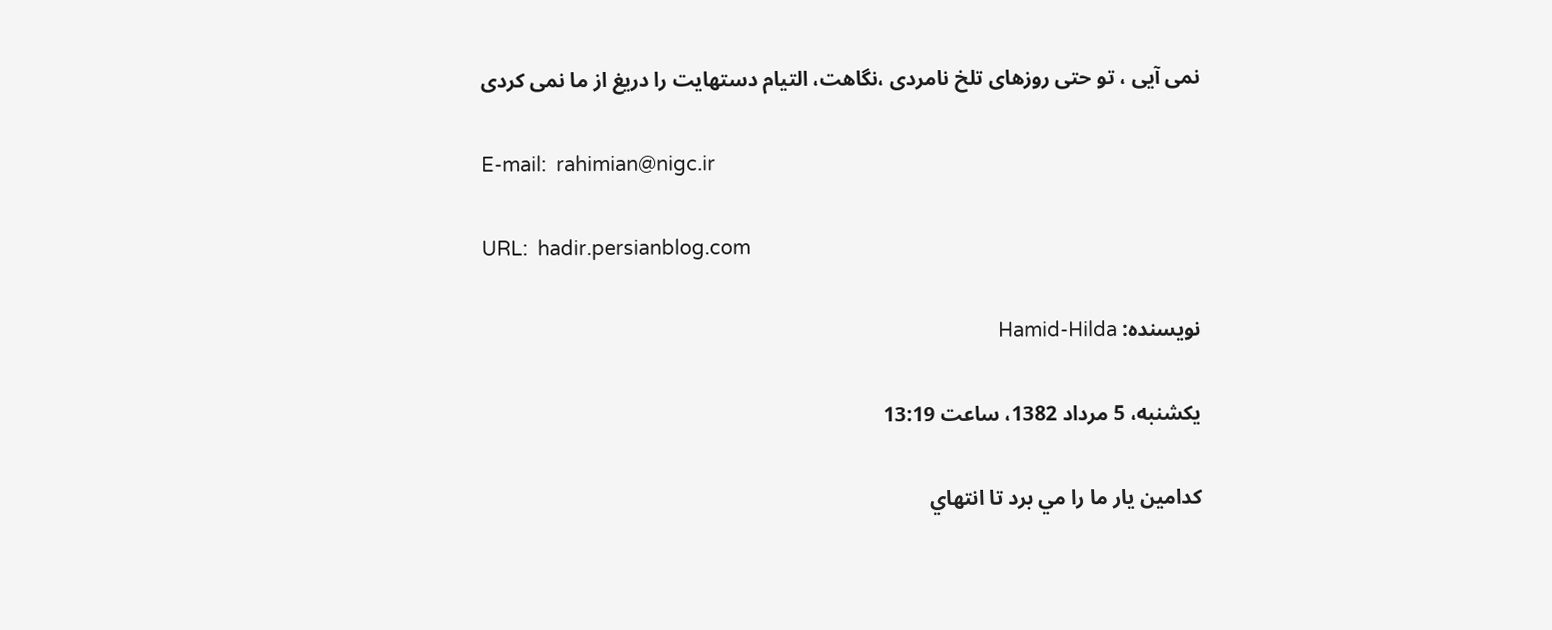نمی آيی ، تو حتی روزهای تلخ نامردی ،نگاهت، التيام دستهايت را دريغ از ما نمی کردی

E-mail:  rahimian@nigc.ir

URL:  hadir.persianblog.com

نويسنده: Hamid-Hilda

يكشنبه، 5 مرداد 1382، ساعت 13:19

كدامين يار ما را مي برد تا انتهاي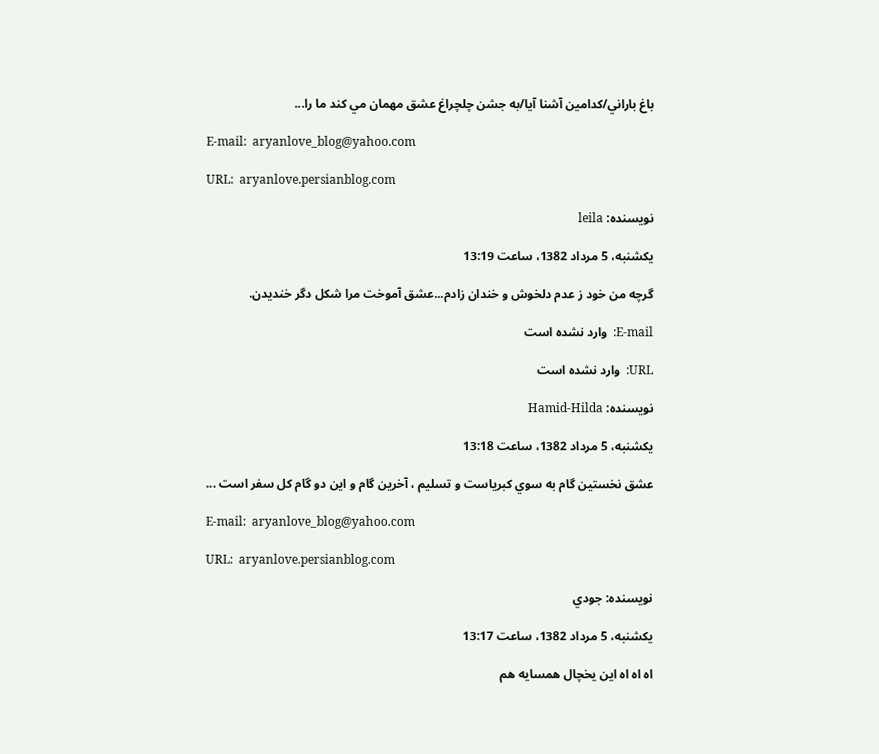باغ باراني/كدامين آشنا آيا/به جشن چلچراغ عشق مهمان مي كند ما را...

E-mail:  aryanlove_blog@yahoo.com

URL:  aryanlove.persianblog.com

نويسنده: leila

يكشنبه، 5 مرداد 1382، ساعت 13:19

گرچه من خود ز عدم دلخوش و خندان زادم...عشق آموخت مرا شکل دگر خنديدن.

E-mail:  وارد نشده است

URL:  وارد نشده است

نويسنده: Hamid-Hilda

يكشنبه، 5 مرداد 1382، ساعت 13:18

عشق نخستين گام به سوي كبرياست و تسليم ، آخرين گام و اين دو گام كل سفر است ...

E-mail:  aryanlove_blog@yahoo.com

URL:  aryanlove.persianblog.com

نويسنده: جودي

يكشنبه، 5 مرداد 1382، ساعت 13:17

اه اه اه اين يخچال همسايه هم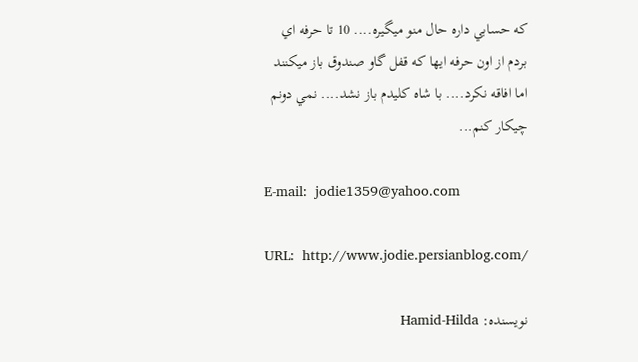که حسابي داره حال منو ميگيره.... 10 تا حرفه اي بردم از اون حرفه ايها که قفل گاو صندوق باز ميکنند اما افاقه نکرد.... با شاه کليدم باز نشد.... نمي دونم چيکار کنم...

E-mail:  jodie1359@yahoo.com

URL:  http://www.jodie.persianblog.com/

نويسنده: Hamid-Hilda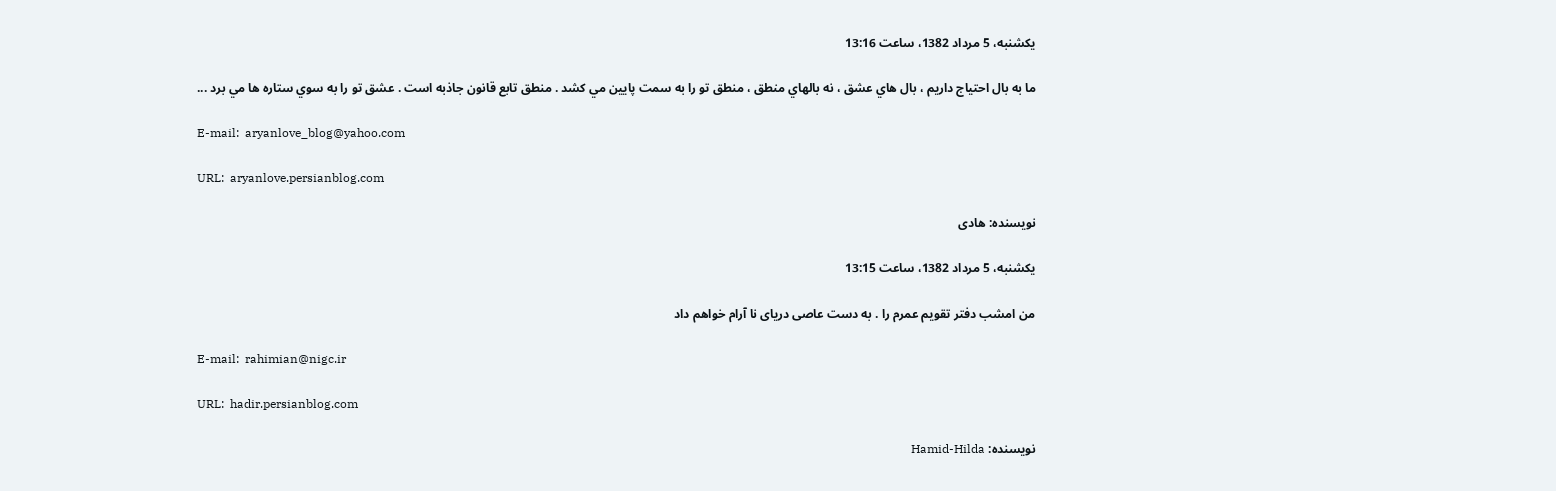يكشنبه، 5 مرداد 1382، ساعت 13:16

ما به بال احتياج داريم ، بال هاي عشق ، نه بالهاي منطق ، منطق تو را به سمت پايين مي كشد . منطق تابع قانون جاذبه است . عشق تو را به سوي ستاره ها مي برد ...

E-mail:  aryanlove_blog@yahoo.com

URL:  aryanlove.persianblog.com

نويسنده: هادی

يكشنبه، 5 مرداد 1382، ساعت 13:15

من امشب دفتر تقويم عمرم را . به دست عاصی دريای نا آرام خواهم داد

E-mail:  rahimian@nigc.ir

URL:  hadir.persianblog.com

نويسنده: Hamid-Hilda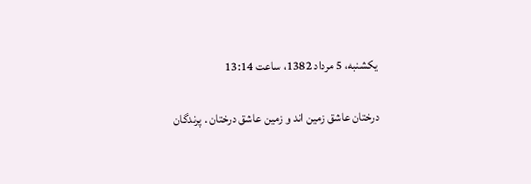يكشنبه، 5 مرداد 1382، ساعت 13:14

درختان عاشق زمين اند و زمين عاشق درختان . پرندگان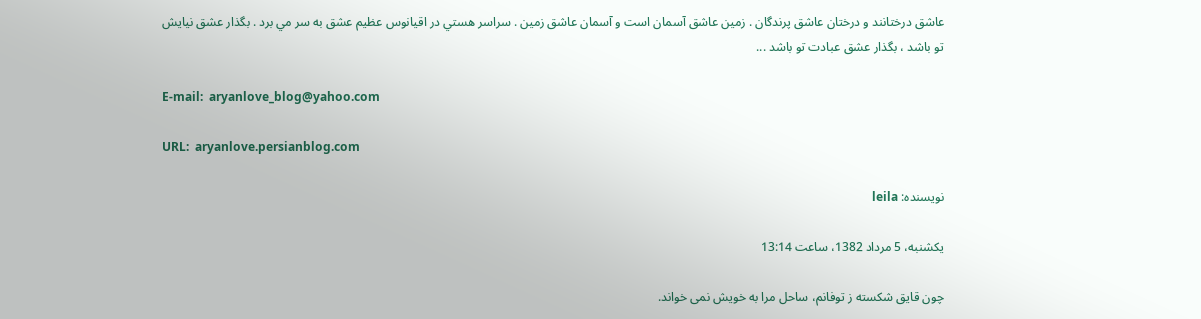عاشق درختانند و درختان عاشق پرندگان . زمين عاشق آسمان است و آسمان عاشق زمين . سراسر هستي در اقيانوس عظيم عشق به سر مي برد . بگذار عشق نيايش تو باشد ، بگذار عشق عبادت تو باشد ...

E-mail:  aryanlove_blog@yahoo.com

URL:  aryanlove.persianblog.com

نويسنده: leila

يكشنبه، 5 مرداد 1382، ساعت 13:14

چون قايق شکسته ز توفانم، ساحل مرا به خويش نمی خواند.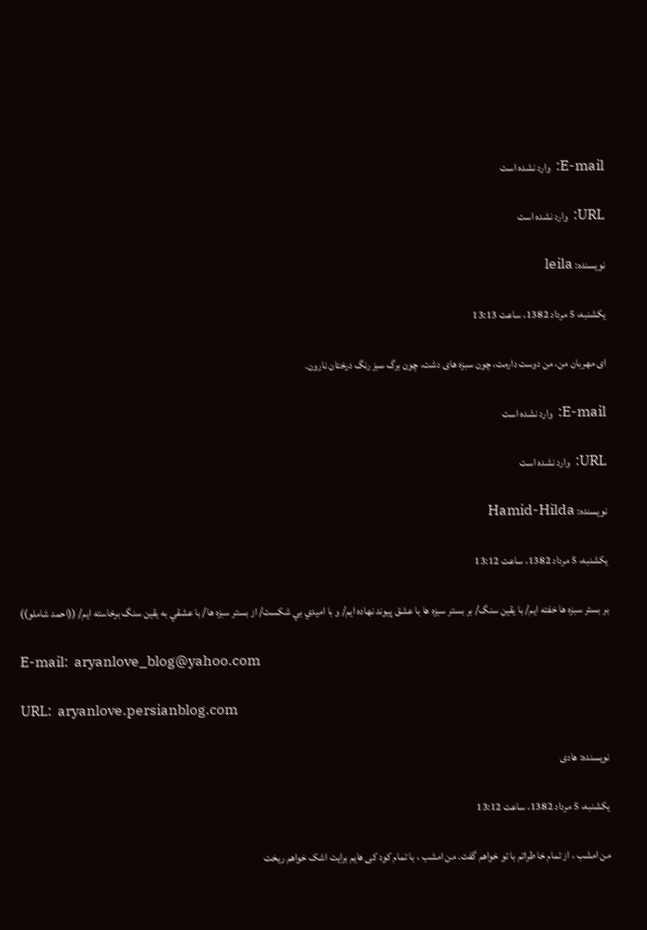E-mail:  وارد نشده است

URL:  وارد نشده است

نويسنده: leila

يكشنبه، 5 مرداد 1382، ساعت 13:13

ای مهربان من، من دوست دارمت، چون سبزه های دشت، چون برگ سبز رنگ درختان نارون.

E-mail:  وارد نشده است

URL:  وارد نشده است

نويسنده: Hamid-Hilda

يكشنبه، 5 مرداد 1382، ساعت 13:12

بر بستر سبزه ها خفته ايم/ با يقين سنگ/ بر بستر سبزه ها با عشق پيوند نهاده ايم/ و با اميدي بي شكست/ از بستر سبزه ها/ با عشقي به يقين سنگ برخاسته ايم/ ((احمد شاملو))

E-mail:  aryanlove_blog@yahoo.com

URL:  aryanlove.persianblog.com

نويسنده: هادی

يكشنبه، 5 مرداد 1382، ساعت 13:12

من امشب ، از تمام خا طراتم با تو خواهم گفت. من امشب ، با تمام کود کی هايم برايت اشک خواهم ريخت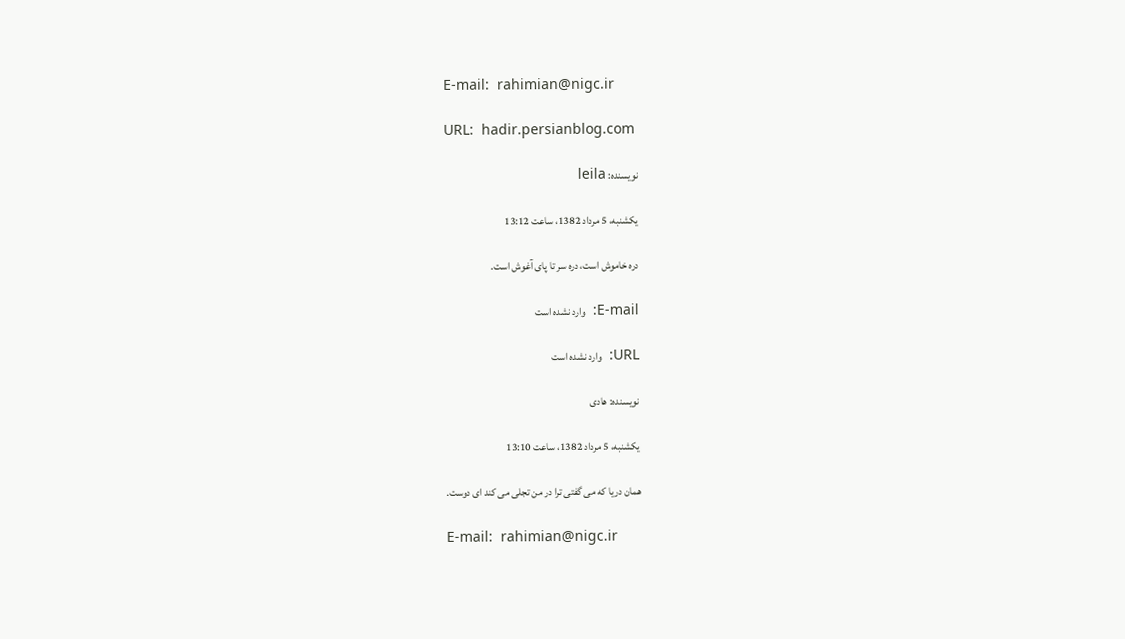E-mail:  rahimian@nigc.ir

URL:  hadir.persianblog.com

نويسنده: leila

يكشنبه، 5 مرداد 1382، ساعت 13:12

دره خاموش است، دره سر تا پای آغوش است.

E-mail:  وارد نشده است

URL:  وارد نشده است

نويسنده: هادی

يكشنبه، 5 مرداد 1382، ساعت 13:10

همان دريا که می گفتی ترا در من تجلی می کند ای دوست.

E-mail:  rahimian@nigc.ir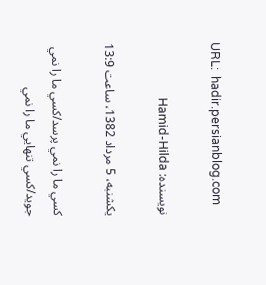URL:  hadir.persianblog.com

نويسنده: Hamid-Hilda

يكشنبه، 5 مرداد 1382، ساعت 13:9

كسي ما را نمي پرسد/كسي ما را نمي جويد/كسي تنهايي ما را نمي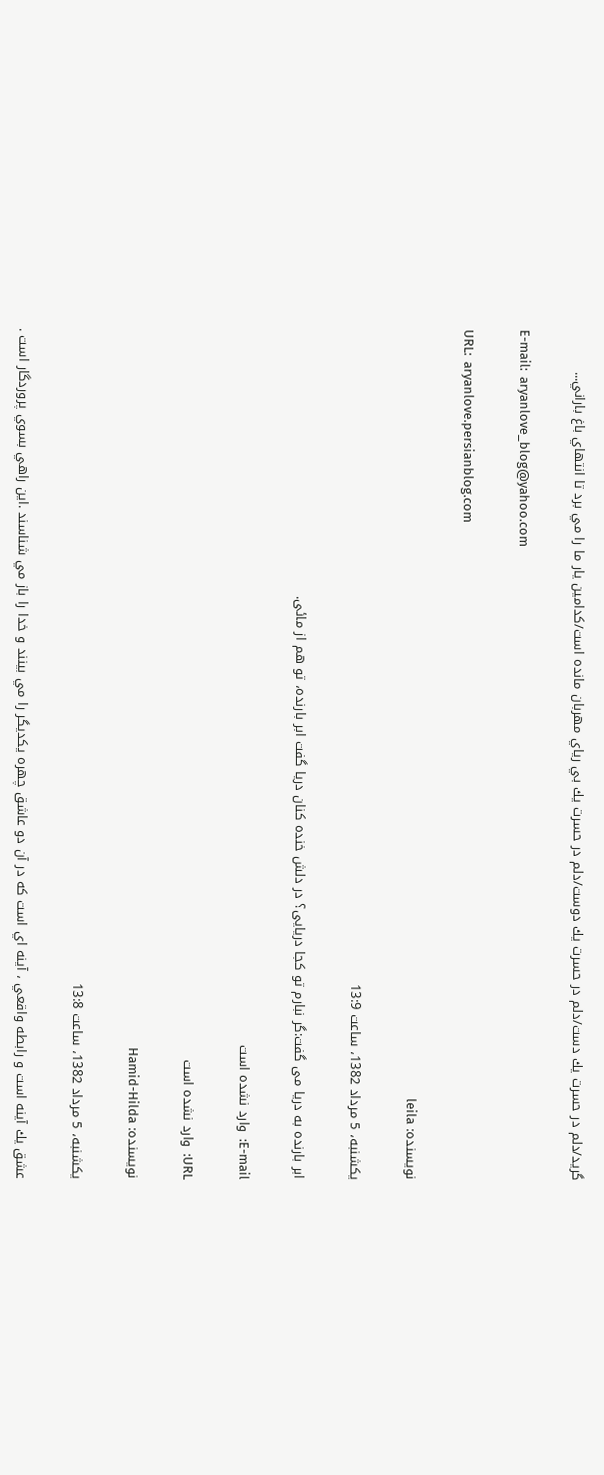گريد/دلم در حسرت يك دست/دلم در حسرت يك دوست/دلم در حسرت يك بي رياي مهربان مانده است/كدامين يار ما را مي برد تا انتهاي باغ باراني...

E-mail:  aryanlove_blog@yahoo.com

URL:  aryanlove.persianblog.com

نويسنده: leila

يكشنبه، 5 مرداد 1382، ساعت 13:9

ابر بارنده به دريا می گفت:گر نبارم تو کجا دريايی؟ در دلش خنده کنان دريا گفت ابر بارنده، تو هم از مائی.

E-mail:  وارد نشده است

URL:  وارد نشده است

نويسنده: Hamid-Hilda

يكشنبه، 5 مرداد 1382، ساعت 13:8

عشق يك آينه است و رابطه واقعي ، آينه اي است كه در آن دو عاشق چهره يكديگر را مي بينند و خدا را باز مي شناسند .اين راهي بسوي پروردگار است .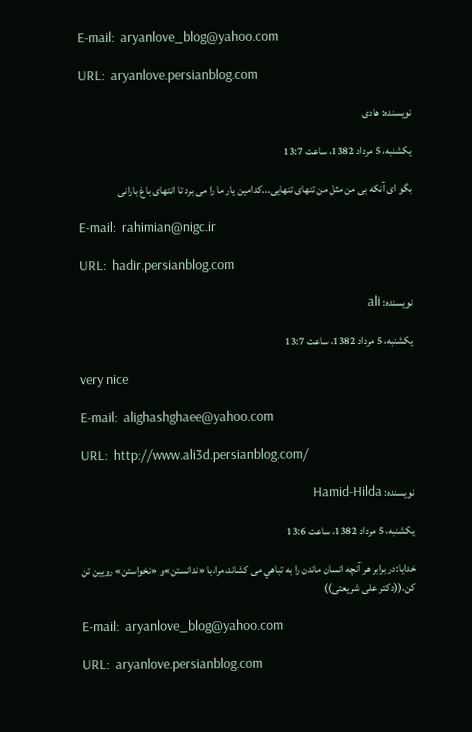E-mail:  aryanlove_blog@yahoo.com

URL:  aryanlove.persianblog.com

نويسنده: هادی

يكشنبه، 5 مرداد 1382، ساعت 13:7

بگو ای آنکه بی من مثل من تنهای تنهايی...کدامين يار ما را می برد تا انتهای باغ بارانی

E-mail:  rahimian@nigc.ir

URL:  hadir.persianblog.com

نويسنده: ali

يكشنبه، 5 مرداد 1382، ساعت 13:7

very nice

E-mail:  alighashghaee@yahoo.com

URL:  http://www.ali3d.persianblog.com/

نويسنده: Hamid-Hilda

يكشنبه، 5 مرداد 1382، ساعت 13:6

خدايا:در برابر هر آنچه انسان ماندن را به تباهي می کشاند،مرا،با «ندانستن»و «نخواستن» رويين تن کن.((دکتر علی شريعتی))

E-mail:  aryanlove_blog@yahoo.com

URL:  aryanlove.persianblog.com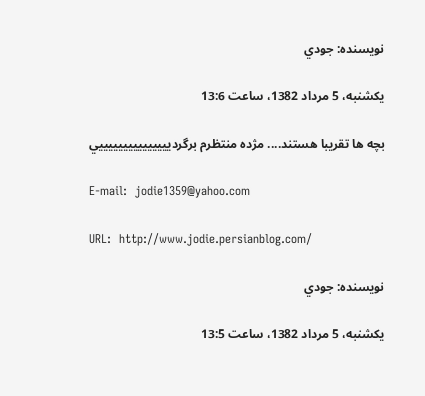نويسنده: جودي

يكشنبه، 5 مرداد 1382، ساعت 13:6

بچه ها تقريبا هستند.... مژده منتظرم برگرديييييييييييييييي

E-mail:  jodie1359@yahoo.com

URL:  http://www.jodie.persianblog.com/

نويسنده: جودي

يكشنبه، 5 مرداد 1382، ساعت 13:5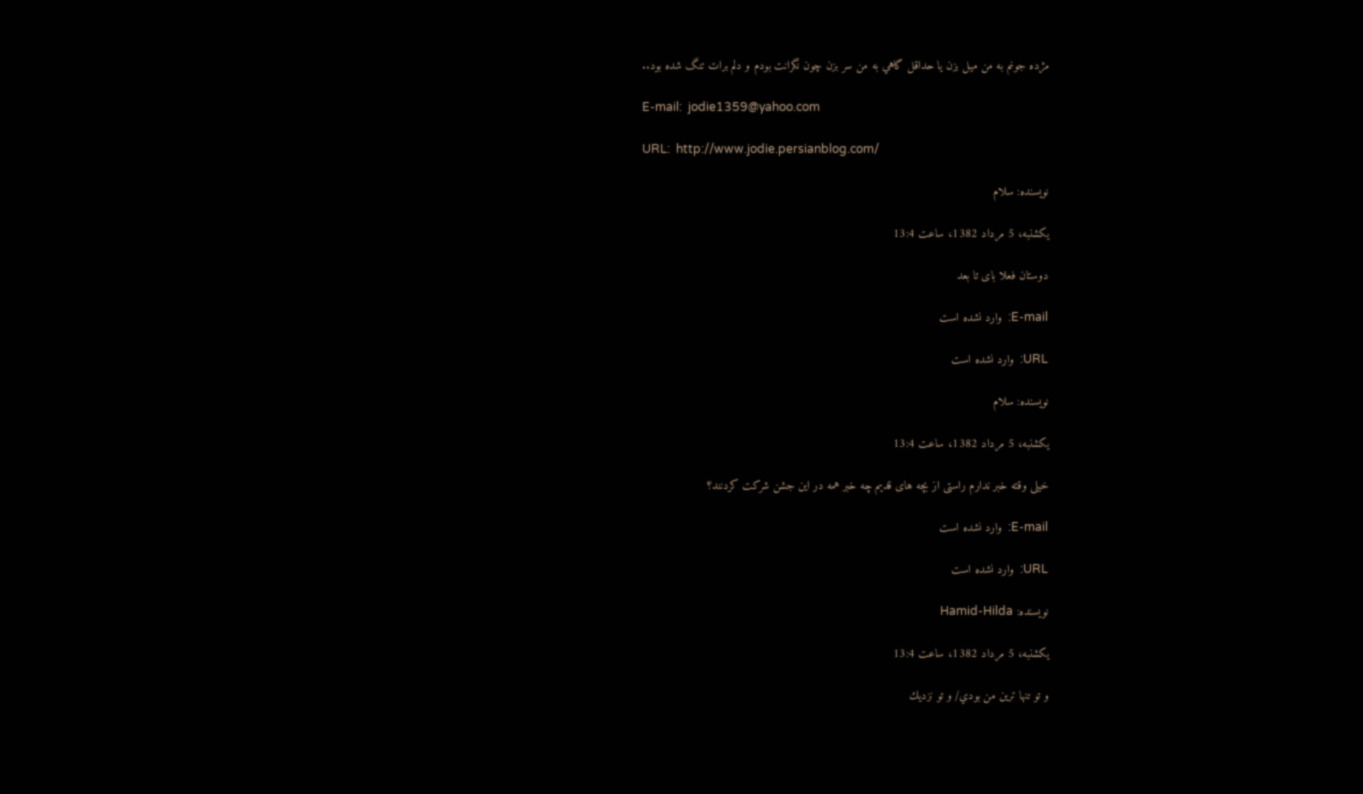مژده جونم به من ميل بزن يا حداقل گاهي به من سر بزن چون نگرانت بودم و دلم برات تنگ شده بود..

E-mail:  jodie1359@yahoo.com

URL:  http://www.jodie.persianblog.com/

نويسنده: سلام

يكشنبه، 5 مرداد 1382، ساعت 13:4

دوستان فعلا بای تا بعد

E-mail:  وارد نشده است

URL:  وارد نشده است

نويسنده: سلام

يكشنبه، 5 مرداد 1382، ساعت 13:4

خيلی وقته خبر ندارم راستی از بچه های قديم چه خبر همه در اين جشن شرکت کردنند؟

E-mail:  وارد نشده است

URL:  وارد نشده است

نويسنده: Hamid-Hilda

يكشنبه، 5 مرداد 1382، ساعت 13:4

و تو تنها ترين من بودي/ و تو نزديك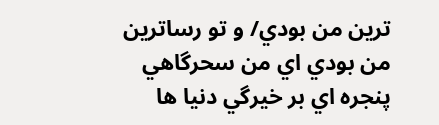ترين من بودي/ و تو رساترين من بودي اي من سحرگاهي پنجره اي بر خيرگي دنيا ها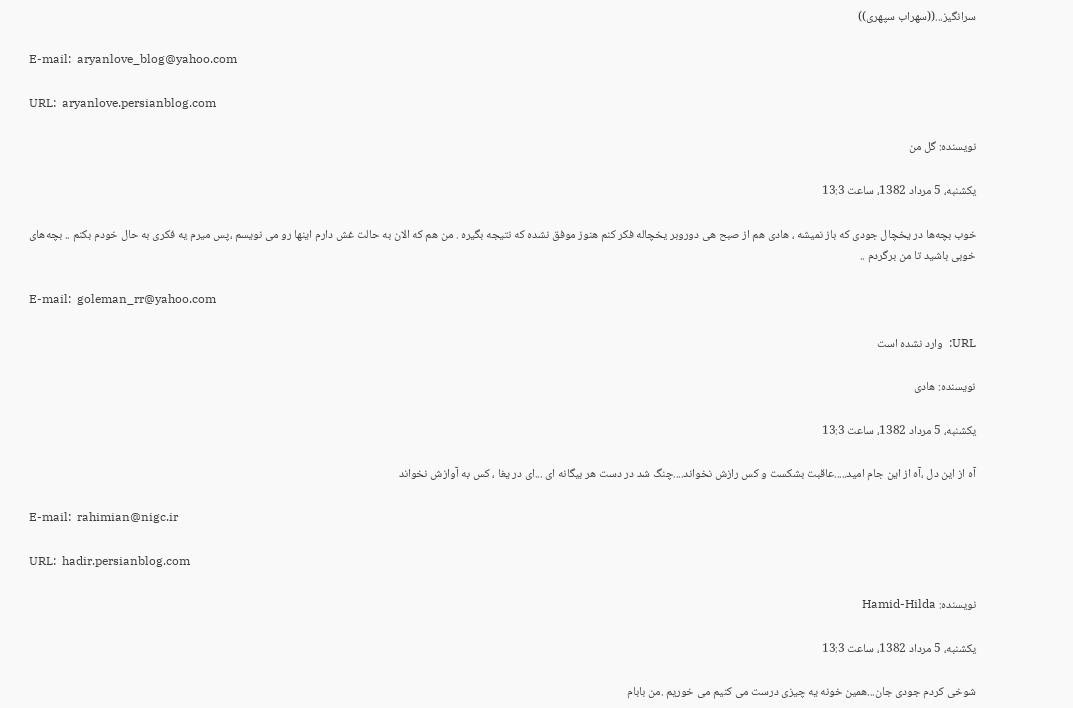سرانگيز...((سهراب سپهری))

E-mail:  aryanlove_blog@yahoo.com

URL:  aryanlove.persianblog.com

نويسنده: گل من

يكشنبه، 5 مرداد 1382، ساعت 13:3

خوب بچه‌ها در يخچال جودی که باز نميشه ، هادی هم از صبح هی دوروبر يخچاله فکر کنم هنوز موفق نشده که نتيجه بگيره . من هم که الان به حالت غش دارم اينها رو می نويسم ،پس ميرم يه فکری به حال خودم بکنم .. بچه‌های خوبی باشيد تا من برگردم ..

E-mail:  goleman_rr@yahoo.com

URL:  وارد نشده است

نويسنده: هادی

يكشنبه، 5 مرداد 1382، ساعت 13:3

آه از اين دل ،آه از اين جام اميد.....عاقبت بشکست و کس رازش نخواند....چنگ شد در دست هر بيگانه ای ...ای در يغا ، کس به آوازش نخواند

E-mail:  rahimian@nigc.ir

URL:  hadir.persianblog.com

نويسنده: Hamid-Hilda

يكشنبه، 5 مرداد 1382، ساعت 13:3

شوخی کردم جودی جان...همين خونه يه چيزی درست می کنيم می خوريم .من بابام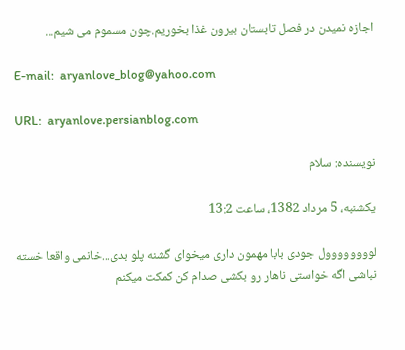اجازه نميدن در فصل تابستان بيرون غذا بخوريم.چون مسموم می شيم...

E-mail:  aryanlove_blog@yahoo.com

URL:  aryanlove.persianblog.com

نويسنده: سلام

يكشنبه، 5 مرداد 1382، ساعت 13:2

لوووووووول جودی بابا مهمون داری ميخوای گشنه پلو بدی...خانمی واقعا خسته نباشی اگه خواستی ناهار رو بکشی صدام کن کمکت ميکنم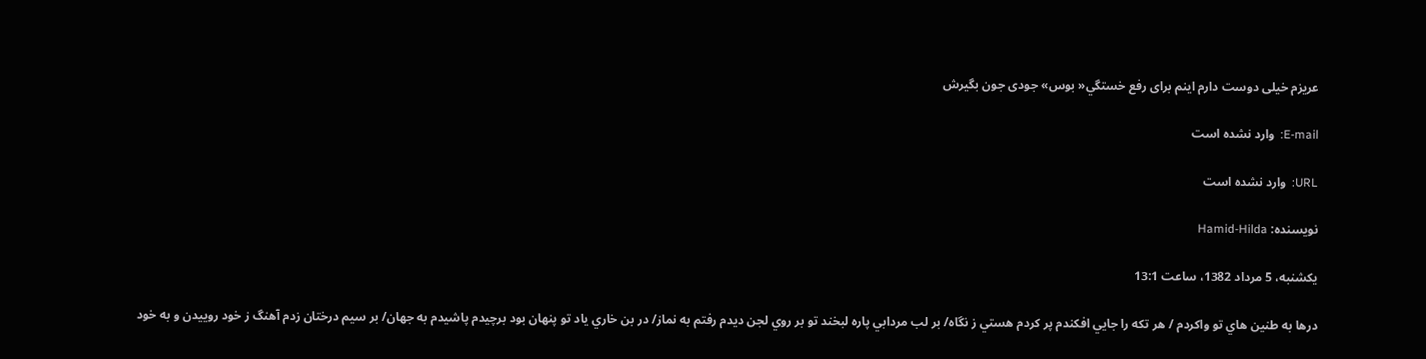عريزم خيلی دوست دارم اينم برای رفع خستگي« بوس» جودی جون بگيرش

E-mail:  وارد نشده است

URL:  وارد نشده است

نويسنده: Hamid-Hilda

يكشنبه، 5 مرداد 1382، ساعت 13:1

درها به طنين هاي تو واكردم / هر تكه را جايي افكندم پر كردم هستي ز نگاه/ بر لب مردابي پاره لبخند تو بر روي لجن ديدم رفتم به نماز/ در بن خاري ياد تو پنهان بود برچيدم پاشيدم به جهان/ بر سيم درختان زدم آهنگ ز خود روييدن و به خود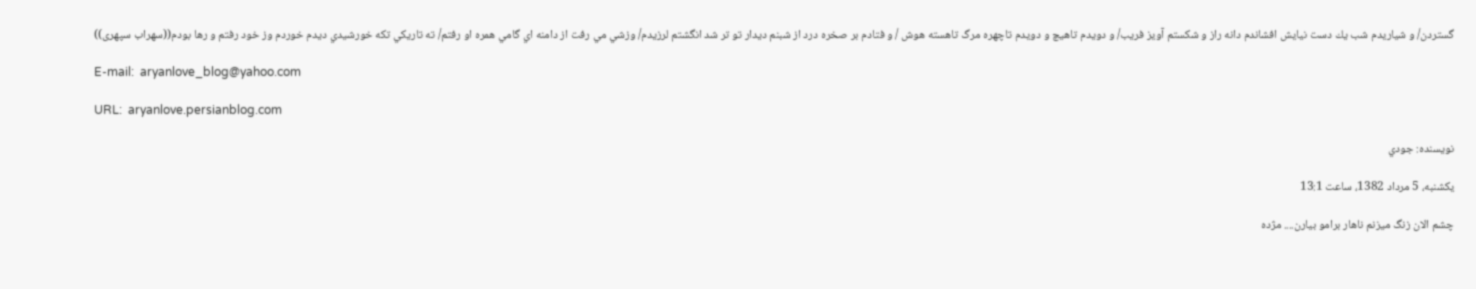گستردن/ و شياريدم شب يك دست نيايش افشاندم دانه راز و شكستم آويز فريب/ و دويدم تاهيچ و دويدم تاچهره مرگ تاهسته هوش / و فتادم بر صخره درد از شبنم ديدار تو تر شد انگشتم لرزيدم/ وزشي مي رفت از دامنه اي گامي همره او رفتم/ ته تاريكي تكه خورشيدي ديدم خوردم وز خود رفتم و رها بودم((سهراب سپهری))

E-mail:  aryanlove_blog@yahoo.com

URL:  aryanlove.persianblog.com

نويسنده: جودي

يكشنبه، 5 مرداد 1382، ساعت 13:1

چشم الان زنگ ميزنم ناهار برامو بيارن.... مژده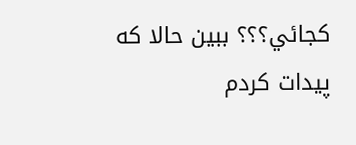کجائي؟؟؟ ببين حالا که پيدات کردم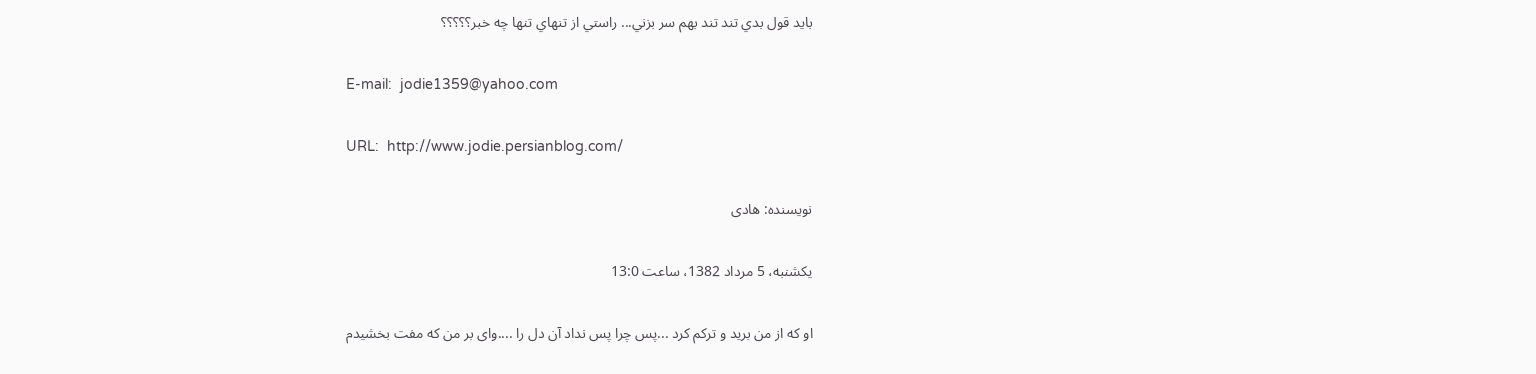بايد قول بدي تند تند بهم سر بزني... راستي از تنهاي تنها چه خبر؟؟؟؟؟

E-mail:  jodie1359@yahoo.com

URL:  http://www.jodie.persianblog.com/

نويسنده: هادی

يكشنبه، 5 مرداد 1382، ساعت 13:0

او که از من بريد و ترکم کرد ...پس چرا پس نداد آن دل را ....وای بر من که مفت بخشيدم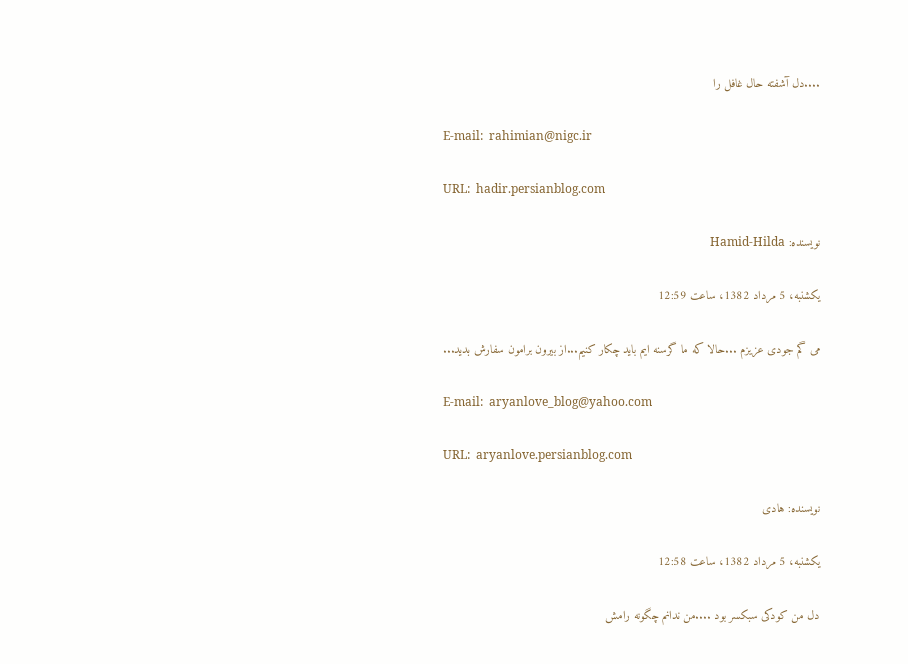....دل آشفته حال غافل را

E-mail:  rahimian@nigc.ir

URL:  hadir.persianblog.com

نويسنده: Hamid-Hilda

يكشنبه، 5 مرداد 1382، ساعت 12:59

می گم جودی عزيزم ...حالا که ما گرسنه ايم بايد چکار کنيم...از بيرون برامون سفارش بديد...

E-mail:  aryanlove_blog@yahoo.com

URL:  aryanlove.persianblog.com

نويسنده: هادی

يكشنبه، 5 مرداد 1382، ساعت 12:58

دل من کودکی سبکسر بود ....من ندانم چگونه رامش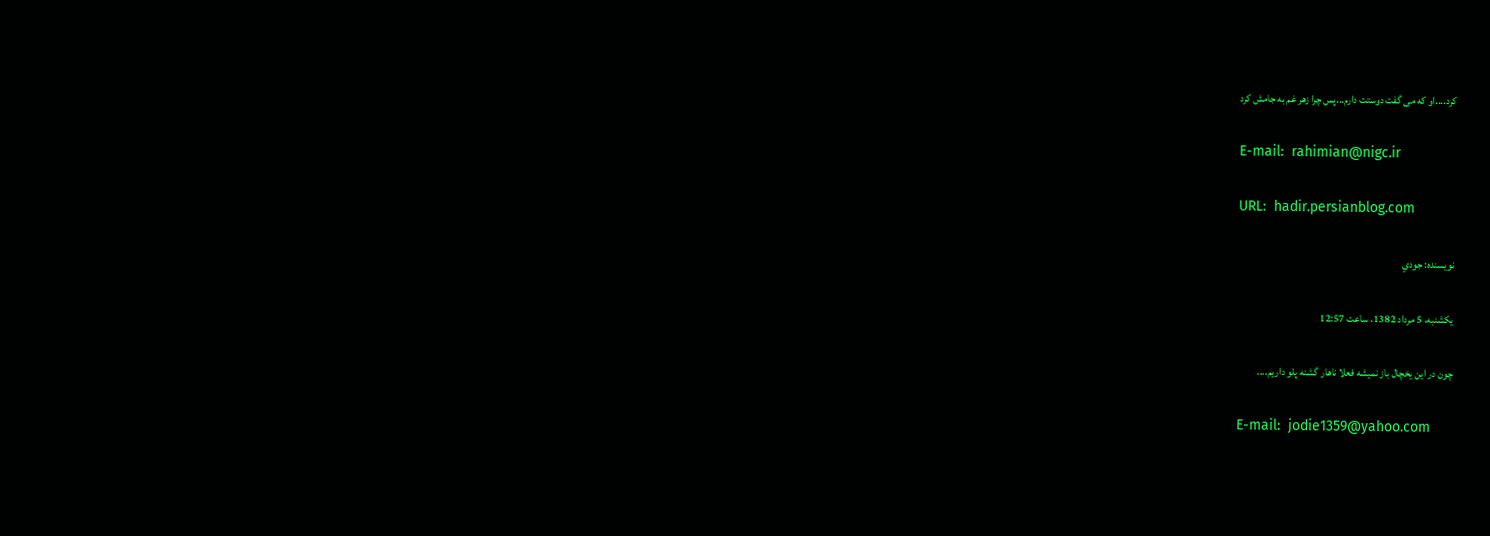کرد....او که می گفت دوستت دارم...پس چرا زهر غم به جامش کرد

E-mail:  rahimian@nigc.ir

URL:  hadir.persianblog.com

نويسنده: جودي

يكشنبه، 5 مرداد 1382، ساعت 12:57

چون در اين يخچال باز نميشه فعلا ناهار گشنه پلو داريم....

E-mail:  jodie1359@yahoo.com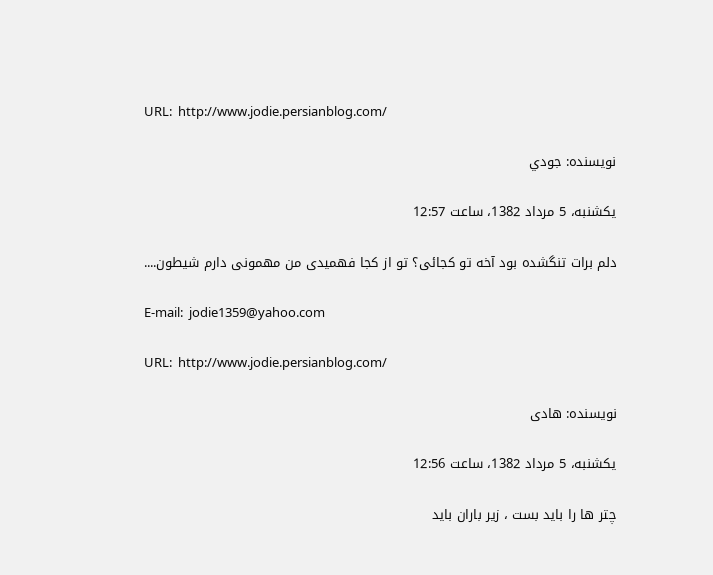URL:  http://www.jodie.persianblog.com/

نويسنده: جودي

يكشنبه، 5 مرداد 1382، ساعت 12:57

دلم برات تنگشده بود آخه تو کجائی؟ تو از کجا فهميدی من مهمونی دارم شيطون....

E-mail:  jodie1359@yahoo.com

URL:  http://www.jodie.persianblog.com/

نويسنده: هادی

يكشنبه، 5 مرداد 1382، ساعت 12:56

چتر ها را بايد بست ، زير باران بايد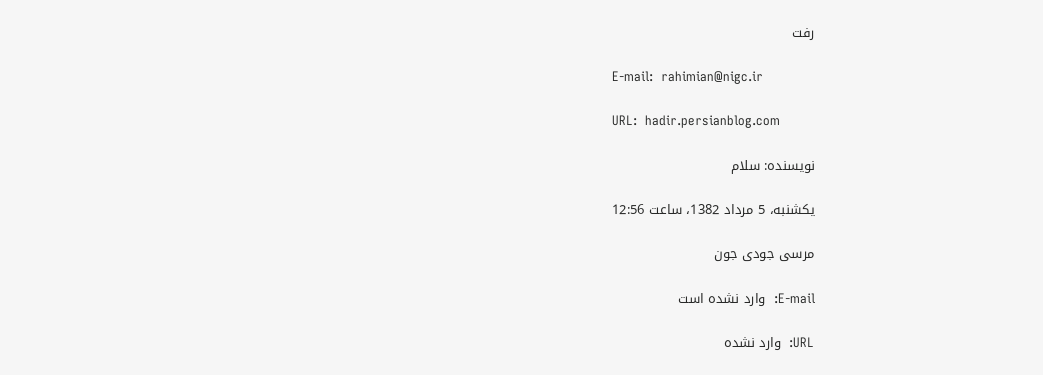رفت

E-mail:  rahimian@nigc.ir

URL:  hadir.persianblog.com

نويسنده: سلام

يكشنبه، 5 مرداد 1382، ساعت 12:56

مرسی جودی جون

E-mail:  وارد نشده است

URL:  وارد نشده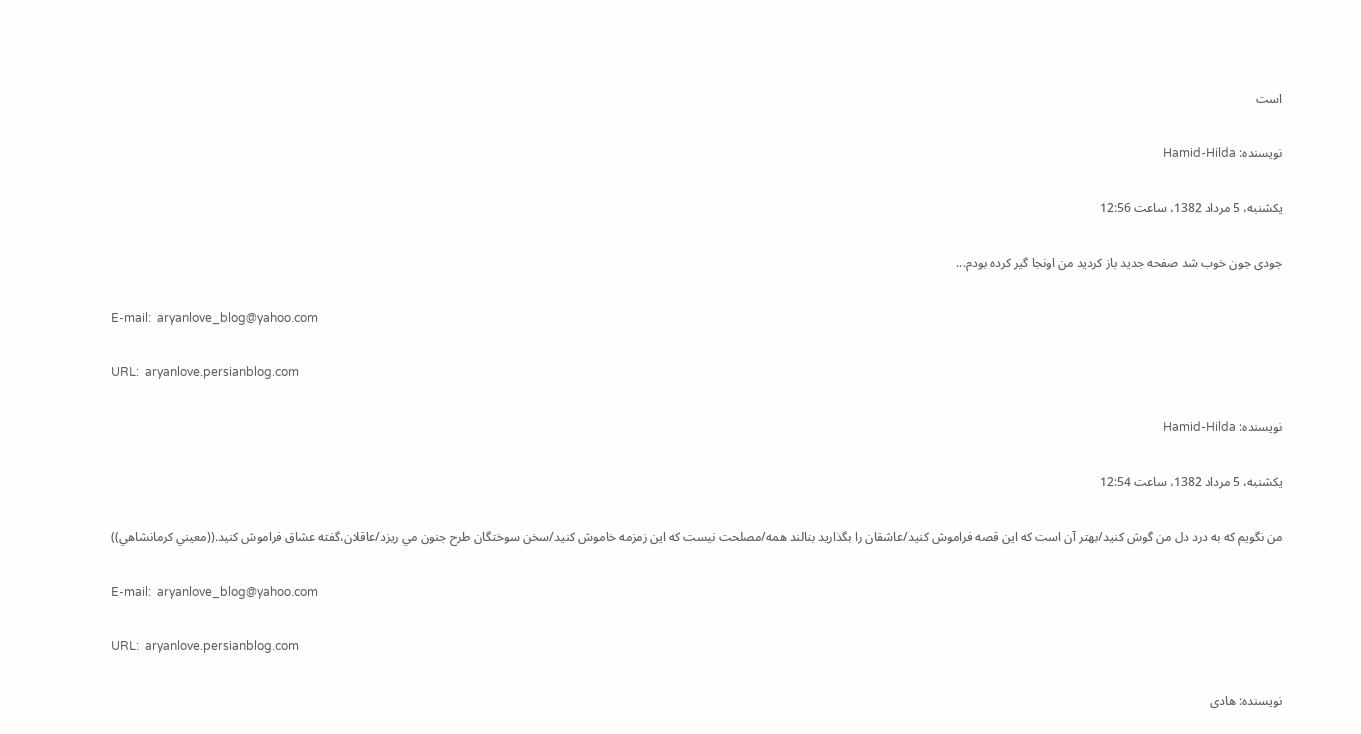است

نويسنده: Hamid-Hilda

يكشنبه، 5 مرداد 1382، ساعت 12:56

جودی جون خوب شد صفحه جديد باز کرديد من اونجا گير کرده بودم...

E-mail:  aryanlove_blog@yahoo.com

URL:  aryanlove.persianblog.com

نويسنده: Hamid-Hilda

يكشنبه، 5 مرداد 1382، ساعت 12:54

من نگويم كه به درد دل من گوش كنيد/بهتر آن است كه اين قصه فراموش كنيد/عاشقان را بگذاريد بنالند همه/مصلحت نيست كه اين زمزمه خاموش كنيد/سخن سوختگان طرح جنون مي ريزد/عاقلان،گفته عشاق فراموش كنيد.((معيني كرمانشاهي))

E-mail:  aryanlove_blog@yahoo.com

URL:  aryanlove.persianblog.com

نويسنده: هادی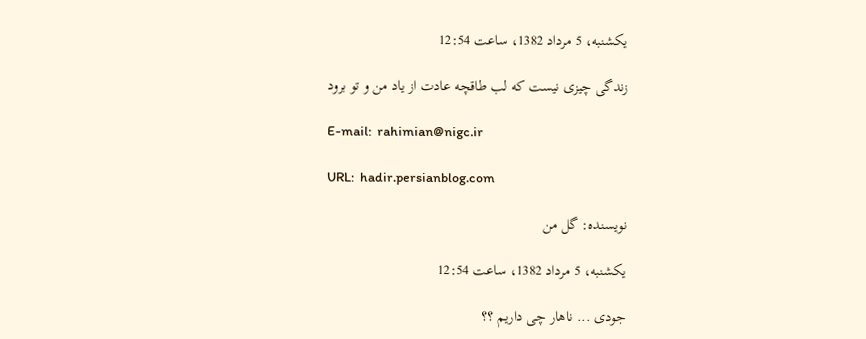يكشنبه، 5 مرداد 1382، ساعت 12:54

زندگی چيزی نيست که لب طاقچه عادت از ياد من و تو برود

E-mail:  rahimian@nigc.ir

URL:  hadir.persianblog.com

نويسنده: گل من

يكشنبه، 5 مرداد 1382، ساعت 12:54

جودی ... ناهار چی داريم ؟؟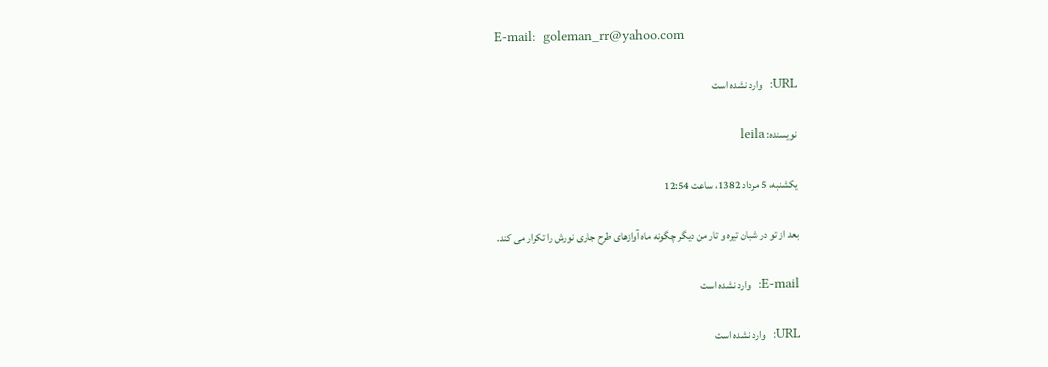E-mail:  goleman_rr@yahoo.com

URL:  وارد نشده است

نويسنده: leila

يكشنبه، 5 مرداد 1382، ساعت 12:54

بعد از تو در شبان تيره و تار من ديگر چگونه ماه آوازهای طرح جاری نورش را تکرار می کند.

E-mail:  وارد نشده است

URL:  وارد نشده است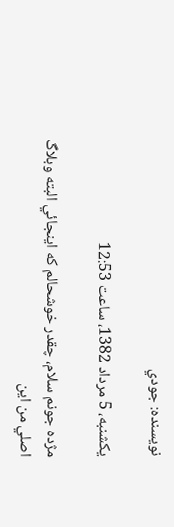نويسنده: جودي

يكشنبه، 5 مرداد 1382، ساعت 12:53

مژده جونم سلام، چقدر خوشحالم که اينجائي البته وبلاگ اصلي من اين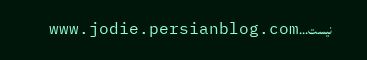نيست...www.jodie.persianblog.com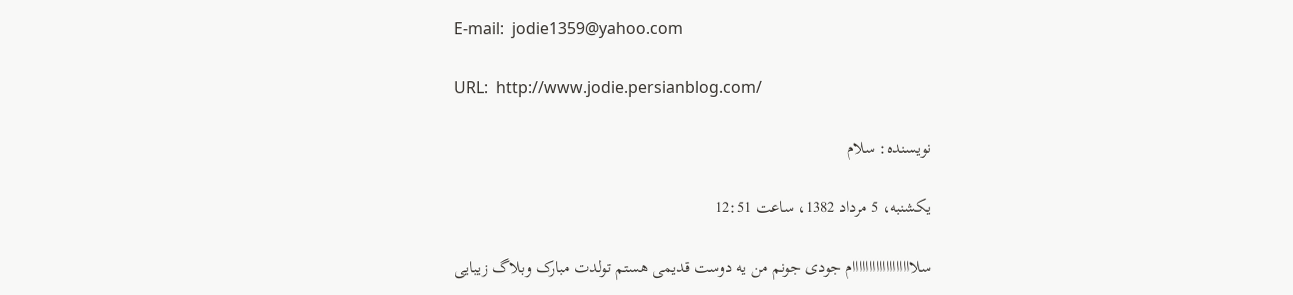E-mail:  jodie1359@yahoo.com

URL:  http://www.jodie.persianblog.com/

نويسنده: سلام

يكشنبه، 5 مرداد 1382، ساعت 12:51

سلاااااااااااااااااام جودی جونم من يه دوست قديمی هستم تولدت مبارک وبلاگ زيبايی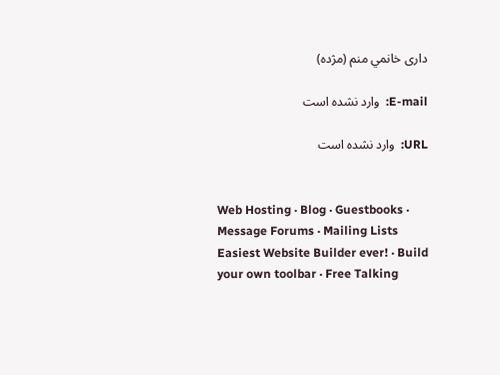داری خانمي منم (مژده)

E-mail:  وارد نشده است

URL:  وارد نشده است


Web Hosting · Blog · Guestbooks · Message Forums · Mailing Lists
Easiest Website Builder ever! · Build your own toolbar · Free Talking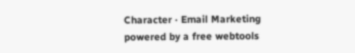Character · Email Marketing
powered by a free webtools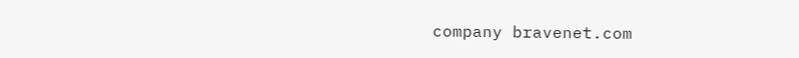company bravenet.com